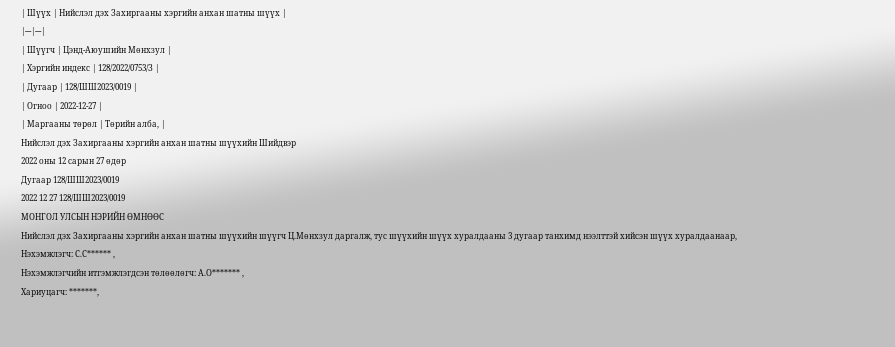| Шүүх | Нийслэл дэх Захиргааны хэргийн анхан шатны шүүх |
|---|---|
| Шүүгч | Цэнд-Аюушийн Мөнхзул |
| Хэргийн индекс | 128/2022/0753/З |
| Дугаар | 128/ШШ2023/0019 |
| Огноо | 2022-12-27 |
| Маргааны төрөл | Төрийн алба, |
Нийслэл дэх Захиргааны хэргийн анхан шатны шүүхийн Шийдвэр
2022 оны 12 сарын 27 өдөр
Дугаар 128/ШШ2023/0019
2022 12 27 128/ШШ2023/0019
МОНГОЛ УЛСЫН НЭРИЙН ӨМНӨӨС
Нийслэл дэх Захиргааны хэргийн анхан шатны шүүхийн шүүгч Ц.Мөнхзул даргалж, тус шүүхийн шүүх хуралдааны 3 дугаар танхимд нээлттэй хийсэн шүүх хуралдаанаар,
Нэхэмжлэгч: С.С****** ,
Нэхэмжлэгчийн итгэмжлэгдсэн төлөөлөгч: А.О******* ,
Хариуцагч: *******,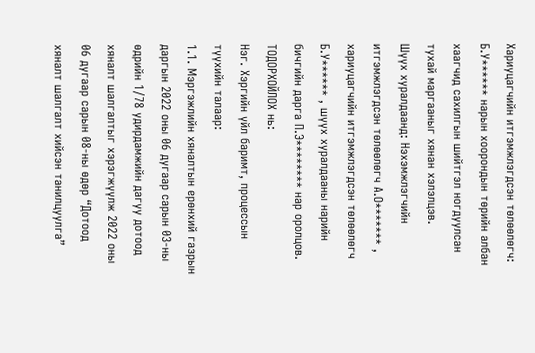Хариуцагчийн итгэмжлэгдсэн төлөөлөгч: Б.У****** нарын хоорондын төрийн албан хаагчид сахилгын шийтгэл ногдуулсан тухай маргааныг хянан хэлэлцэв.
Шүүх хуралдаанд: Нэхэмжлэгчийн итгэмжлэгдсэн төлөөлөгч А.О******* , хариуцагчийн итгэмжлэгдсэн төлөөлөгч Б.У****** , шүүх хуралдааны нарийн бичгийн дарга П.Э******** нар оролцов.
ТОДОРХОЙЛОХ нь:
Нэг. Хэргийн үйл баримт, процессын түүхийн талаар:
1.1. Мэргэжлийн хяналтын ерөнхий газрын даргын 2022 оны 06 дугаар сарын 03-ны өдрийн 1/78 удирдамжийн дагуу дотоод хяналт шалгалтыг хэрэгжүүлж 2022 оны 06 дугаар сарын 08-ны өдөр “Дотоод хяналт шалгалт хийсэн танилцуулга”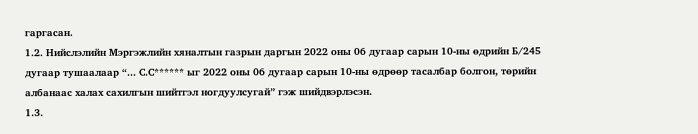гаргасан.
1.2. Нийслэлийн Мэргэжлийн хяналтын газрын даргын 2022 оны 06 дугаар сарын 10-ны өдрийн Б/245 дугаар тушаалаар “... С.С****** ыг 2022 оны 06 дугаар сарын 10-ны өдрөөр тасалбар болгон, төрийн албанаас халах сахилгын шийтгэл ногдуулсугай” гэж шийдвэрлэсэн.
1.3.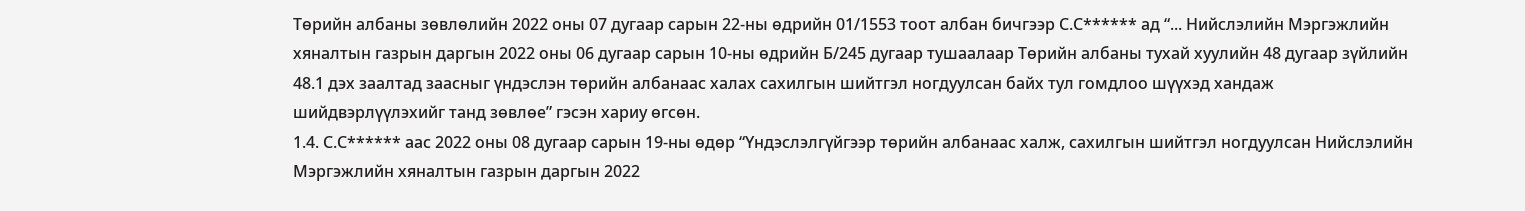Төрийн албаны зөвлөлийн 2022 оны 07 дугаар сарын 22-ны өдрийн 01/1553 тоот албан бичгээр С.С****** ад “... Нийслэлийн Мэргэжлийн хяналтын газрын даргын 2022 оны 06 дугаар сарын 10-ны өдрийн Б/245 дугаар тушаалаар Төрийн албаны тухай хуулийн 48 дугаар зүйлийн 48.1 дэх заалтад заасныг үндэслэн төрийн албанаас халах сахилгын шийтгэл ногдуулсан байх тул гомдлоо шүүхэд хандаж шийдвэрлүүлэхийг танд зөвлөе” гэсэн хариу өгсөн.
1.4. С.С****** аас 2022 оны 08 дугаар сарын 19-ны өдөр “Үндэслэлгүйгээр төрийн албанаас халж, сахилгын шийтгэл ногдуулсан Нийслэлийн Мэргэжлийн хяналтын газрын даргын 2022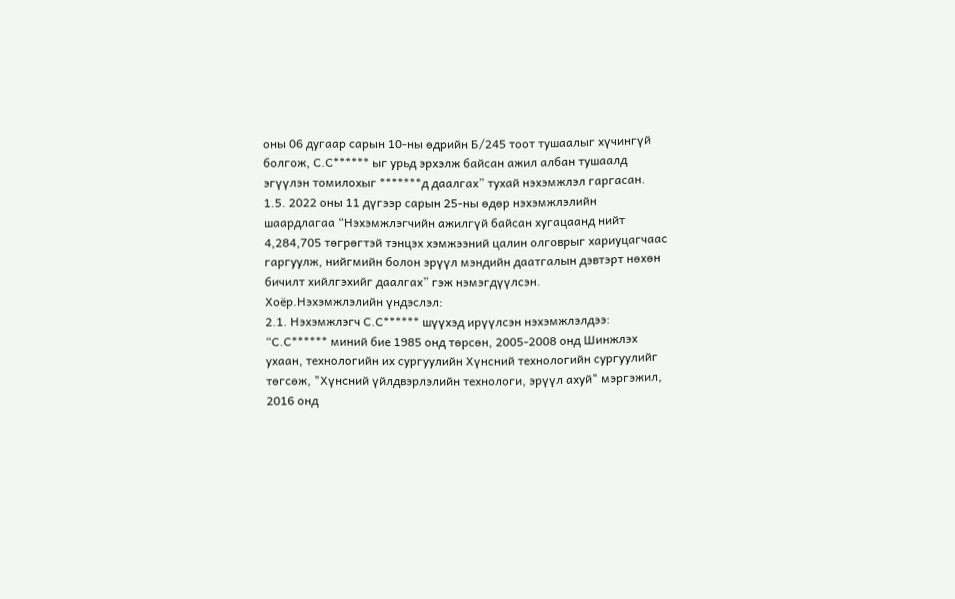оны 06 дугаар сарын 10-ны өдрийн Б/245 тоот тушаалыг хүчингүй болгож, С.С****** ыг урьд эрхэлж байсан ажил албан тушаалд эгүүлэн томилохыг *******д даалгах” тухай нэхэмжлэл гаргасан.
1.5. 2022 оны 11 дүгээр сарын 25-ны өдөр нэхэмжлэлийн шаардлагаа “Нэхэмжлэгчийн ажилгүй байсан хугацаанд нийт 4,284,705 төгрөгтэй тэнцэх хэмжээний цалин олговрыг хариуцагчаас гаргуулж, нийгмийн болон эрүүл мэндийн даатгалын дэвтэрт нөхөн бичилт хийлгэхийг даалгах” гэж нэмэгдүүлсэн.
Хоёр.Нэхэмжлэлийн үндэслэл:
2.1. Нэхэмжлэгч С.С****** шүүхэд ирүүлсэн нэхэмжлэлдээ:
“С.С****** миний бие 1985 онд төрсөн, 2005-2008 онд Шинжлэх ухаан, технологийн их сургуулийн Хүнсний технологийн сургуулийг төгсөж, "Хүнсний үйлдвэрлэлийн технологи, эрүүл ахуй" мэргэжил, 2016 онд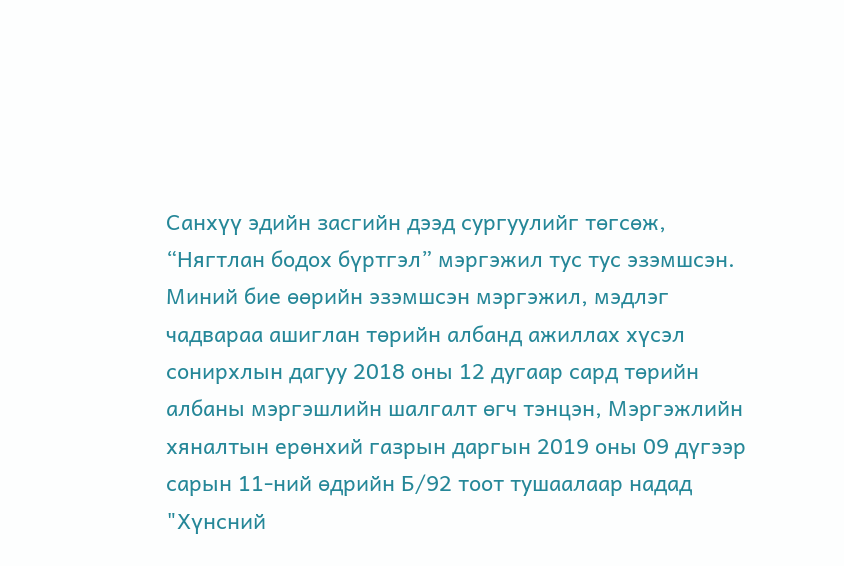Санхүү эдийн засгийн дээд сургуулийг төгсөж, “Нягтлан бодох бүртгэл” мэргэжил тус тус эзэмшсэн. Миний бие өөрийн эзэмшсэн мэргэжил, мэдлэг чадвараа ашиглан төрийн албанд ажиллах хүсэл сонирхлын дагуу 2018 оны 12 дугаар сард төрийн албаны мэргэшлийн шалгалт өгч тэнцэн, Мэргэжлийн хяналтын ерөнхий газрын даргын 2019 оны 09 дүгээр сарын 11-ний өдрийн Б/92 тоот тушаалаар надад "Хүнсний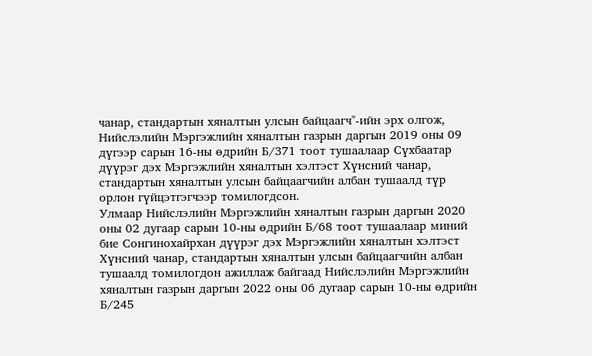чанар, стандартын хяналтын улсын байцаагч"-ийн эрх олгож, Нийслэлийн Мэргэжлийн хяналтын газрын даргын 2019 оны 09 дүгээр сарын 16-ны өдрийн Б/371 тоот тушаалаар Сүхбаатар дүүрэг дэх Мэргэжлийн хяналтын хэлтэст Хүнсний чанар, стандартын хяналтын улсын байцаагчийн албан тушаалд түр орлон гүйцэтгэгчээр томилогдсон.
Улмаар Нийслэлийн Мэргэжлийн хяналтын газрын даргын 2020 оны 02 дугаар сарын 10-ны өдрийн Б/68 тоот тушаалаар миний бие Сонгинохайрхан дүүрэг дэх Мэргэжлийн хяналтын хэлтэст Хүнсний чанар, стандартын хяналтын улсын байцаагчийн албан тушаалд томилогдон ажиллаж байгаад Нийслэлийн Мэргэжлийн хяналтын газрын даргын 2022 оны 06 дугаар сарын 10-ны өдрийн Б/245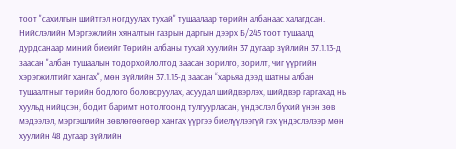тоот "сахилгын шийтгэл ногдуулах тухай" тушаалаар төрийн албанаас халагдсан. Нийслэлийн Мэргэжлийн хяналтын газрын даргын дээрх Б/245 тоот тушаалд дурдсанаар миний биеийг Төрийн албаны тухай хуулийн 37 дугаар зүйлийн 37.1.13-д заасан "албан тушаалын тодорхойлолтод заасан зорилго, зорилт, чиг үүргийн хэрэгжилтийг хангах", мөн зүйлийн 37.1.15-д заасан “харьяа дээд шатны албан тушаалтныг төрийн бодлого боловсруулах, асуудал шийдвэрлэх, шийдвэр гаргахад нь хуульд нийцсэн, бодит баримт нотолгоонд тулгуурласан, үндэслэл бүхий үнэн зөв мэдээлэл, мэргэшлийн зөвлөгөөгөөр хангах үүргээ биелүүлээгүй гэх үндэслэлээр мөн хуулийн 48 дугаар зүйлийн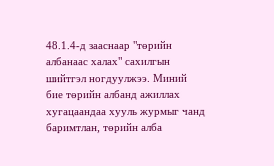48.1.4-д зааснаар "төрийн албанаас халах" сахилгын шийтгэл ногдуулжээ. Миний бие төрийн албанд ажиллах хугацаандаа хууль журмыг чанд баримтлан, төрийн алба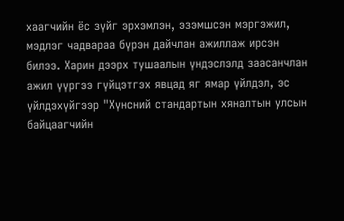хаагчийн ёс зүйг эрхэмлэн, эзэмшсэн мэргэжил, мэдлэг чадвараа бүрэн дайчлан ажиллаж ирсэн билээ. Харин дээрх тушаалын үндэслэлд заасанчлан ажил үүргээ гүйцэтгэх явцад яг ямар үйлдэл, эс үйлдэхүйгээр "Хүнсний стандартын хяналтын улсын байцаагчийн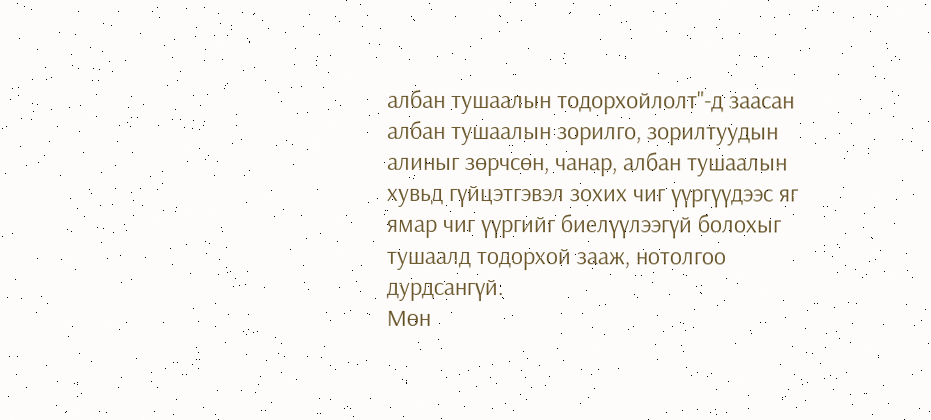албан тушаалын тодорхойлолт"-д заасан албан тушаалын зорилго, зорилтуудын алиныг зөрчсөн, чанар, албан тушаалын хувьд гүйцэтгэвэл зохих чиг үүргүүдээс яг ямар чиг үүргийг биелүүлээгүй болохыг тушаалд тодорхой зааж, нотолгоо дурдсангүй.
Мөн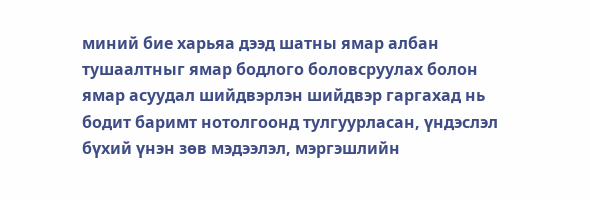миний бие харьяа дээд шатны ямар албан тушаалтныг ямар бодлого боловсруулах болон ямар асуудал шийдвэрлэн шийдвэр гаргахад нь бодит баримт нотолгоонд тулгуурласан, үндэслэл бүхий үнэн зөв мэдээлэл, мэргэшлийн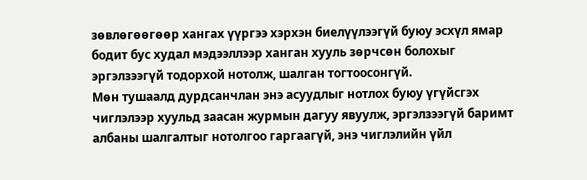зөвлөгөөгөөр хангах үүргээ хэрхэн биелүүлээгүй буюу эсхүл ямар бодит бус худал мэдээллээр ханган хууль зөрчсөн болохыг эргэлзээгүй тодорхой нотолж, шалган тогтоосонгүй.
Мөн тушаалд дурдсанчлан энэ асуудлыг нотлох буюу үгүйсгэх чиглэлээр хуульд заасан журмын дагуу явуулж, эргэлзээгүй баримт албаны шалгалтыг нотолгоо гаргаагүй, энэ чиглэлийн үйл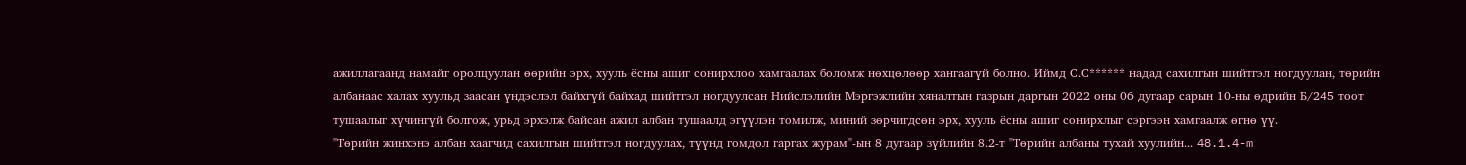ажиллагаанд намайг оролцуулан өөрийн эрх, хууль ёсны ашиг сонирхлоо хамгаалах боломж нөхцөлөөр хангаагүй болно. Иймд С.С****** надад сахилгын шийтгэл ногдуулан, төрийн албанаас халах хуульд заасан үндэслэл байхгүй байхад шийтгэл ногдуулсан Нийслэлийн Мэргэжлийн хяналтын газрын даргын 2022 оны 06 дугаар сарын 10-ны өдрийн Б/245 тоот тушаалыг хүчингүй болгож, урьд эрхэлж байсан ажил албан тушаалд эгүүлэн томилж, миний зөрчигдсөн эрх, хууль ёсны ашиг сонирхлыг сэргээн хамгаалж өгнө үү.
"Төрийн жинхэнэ албан хаагчид сахилгын шийтгэл ногдуулах, түүнд гомдол гаргах журам"-ын 8 дугаар зүйлийн 8.2-т "Төрийн албаны тухай хуулийн... 48.1.4-m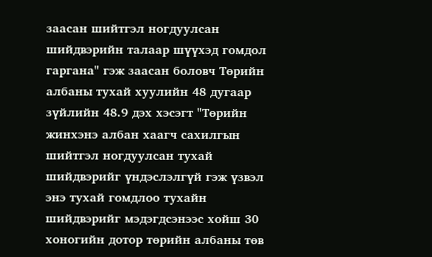заасан шийтгэл ногдуулсан шийдвэрийн талаар шүүхэд гомдол гаргана" гэж заасан боловч Төрийн албаны тухай хуулийн 48 дугаар зүйлийн 48.9 дэх хэсэгт "Төрийн жинхэнэ албан хаагч сахилгын шийтгэл ногдуулсан тухай шийдвэрийг үндэслэлгүй гэж үзвэл энэ тухай гомдлоо тухайн шийдвэрийг мэдэгдсэнээс хойш 30 хоногийн дотор төрийн албаны төв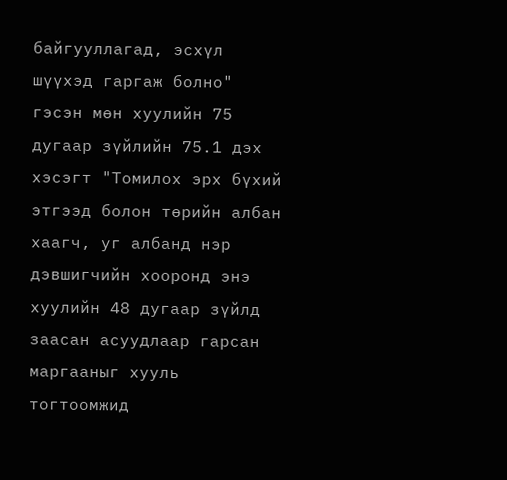байгууллагад, эсхүл шүүхэд гаргаж болно" гэсэн мөн хуулийн 75 дугаар зүйлийн 75.1 дэх хэсэгт "Томилох эрх бүхий этгээд болон төрийн албан хаагч, уг албанд нэр дэвшигчийн хооронд энэ хуулийн 48 дугаар зүйлд заасан асуудлаар гарсан маргааныг хууль тогтоомжид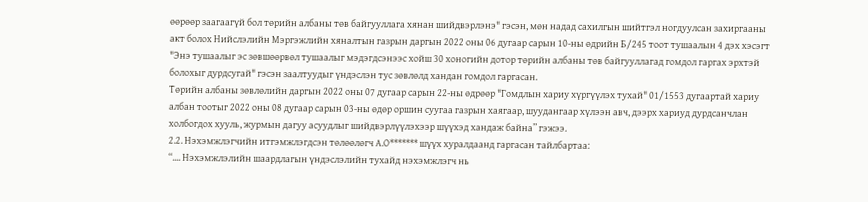өөрөөр заагаагүй бол төрийн албаны төв байгууллага хянан шийдвэрлэнэ" гэсэн, мөн надад сахилгын шийтгэл ногдуулсан захиргааны акт болох Нийслэлийн Мэргэжлийн хяналтын газрын даргын 2022 оны 06 дугаар сарын 10-ны өдрийн Б/245 тоот тушаалын 4 дэх хэсэгт "Энэ тушаалыг эс зөвшөөрвөл тушаалыг мэдэгдсэнээс хойш 30 хоногийн дотор төрийн албаны төв байгууллагад гомдол гаргах эрхтэй болохыг дурдсугай" гэсэн заалтуудыг үндэслэн тус зөвлөлд хандан гомдол гаргасан.
Төрийн албаны зөвлөлийн даргын 2022 оны 07 дугаар сарын 22-ны өдрөөр "Гомдлын хариу хүргүүлэх тухай" 01/1553 дугаартай хариу албан тоотыг 2022 оны 08 дугаар сарын 03-ны өдөр оршин суугаа газрын хаягаар, шуудангаар хүлээн авч, дээрх хариуд дурдсанчлан холбогдох хууль, журмын дагуу асуудлыг шийдвэрлүүлэхээр шүүхэд хандаж байна” гэжээ.
2.2. Нэхэмжлэгчийн итгэмжлэгдсэн төлөөлөгч А.О******* шүүх хуралдаанд гаргасан тайлбартаа:
“.... Нэхэмжлэлийн шаардлагын үндэслэлийн тухайд нэхэмжлэгч нь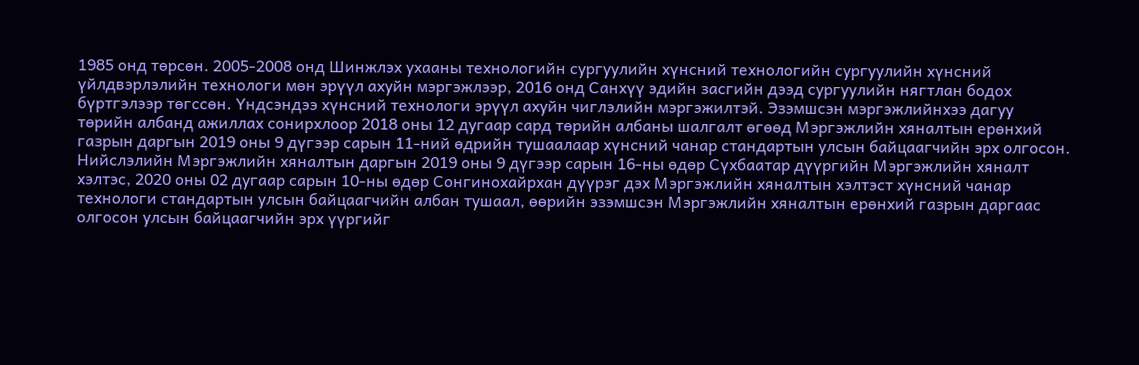1985 онд төрсөн. 2005-2008 онд Шинжлэх ухааны технологийн сургуулийн хүнсний технологийн сургуулийн хүнсний үйлдвэрлэлийн технологи мөн эрүүл ахуйн мэргэжлээр, 2016 онд Санхүү эдийн засгийн дээд сургуулийн нягтлан бодох бүртгэлээр төгссөн. Үндсэндээ хүнсний технологи эрүүл ахуйн чиглэлийн мэргэжилтэй. Эзэмшсэн мэргэжлийнхээ дагуу төрийн албанд ажиллах сонирхлоор 2018 оны 12 дугаар сард төрийн албаны шалгалт өгөөд Мэргэжлийн хяналтын ерөнхий газрын даргын 2019 оны 9 дүгээр сарын 11-ний өдрийн тушаалаар хүнсний чанар стандартын улсын байцаагчийн эрх олгосон. Нийслэлийн Мэргэжлийн хяналтын даргын 2019 оны 9 дүгээр сарын 16-ны өдөр Сүхбаатар дүүргийн Мэргэжлийн хяналт хэлтэс, 2020 оны 02 дугаар сарын 10-ны өдөр Сонгинохайрхан дүүрэг дэх Мэргэжлийн хяналтын хэлтэст хүнсний чанар технологи стандартын улсын байцаагчийн албан тушаал, өөрийн эзэмшсэн Мэргэжлийн хяналтын ерөнхий газрын даргаас олгосон улсын байцаагчийн эрх үүргийг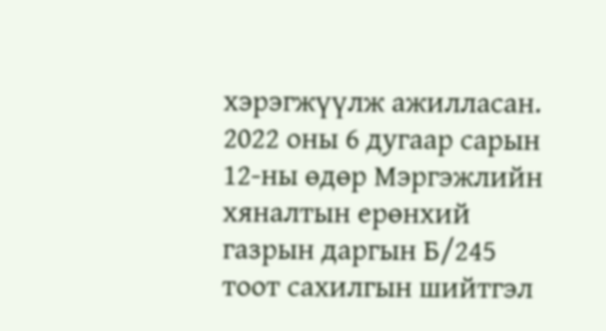хэрэгжүүлж ажилласан. 2022 оны 6 дугаар сарын 12-ны өдөр Мэргэжлийн хяналтын ерөнхий газрын даргын Б/245 тоот сахилгын шийтгэл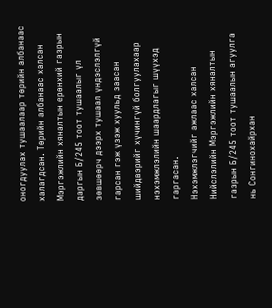оногдуулах тушаалаар төрийн албанаас халагдсан. Төрийн албанаас халсан Мэргэжлийн хяналтын ерөнхий газрын даргын Б/245 тоот тушаалыг үл зөвшөөрч дээрх тушаал үндэслэлгүй гарсан гэж үзэж хуульд заасан шийдвэрийг хүчингүй болгуулахаар нэхэмжлэлийн шаардлагыг шүүхэд гаргасан.
Нэхэмжлэгчийг ажлаас халсан Нийслэлийн Мэргэжлийн хяналтын газрын Б/245 тоот тушаалын агуулга нь Сонгинохайрхан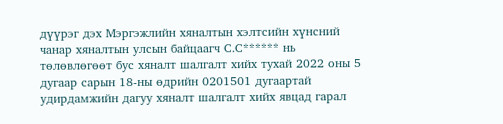дүүрэг дэх Мэргэжлийн хяналтын хэлтсийн хүнсний чанар хяналтын улсын байцаагч С.С****** нь төлөвлөгөөт бус хяналт шалгалт хийх тухай 2022 оны 5 дугаар сарын 18-ны өдрийн 0201501 дугаартай удирдамжийн дагуу хяналт шалгалт хийх явцад гарал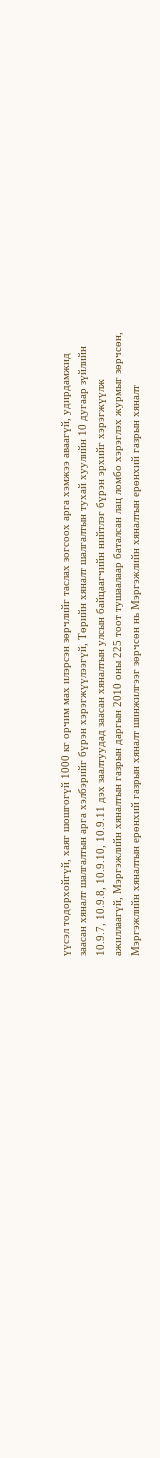үүсэл тодорхойгүй, хаяг шошгогүй 1000 кг орчим мах илэрсэн зөрчлийг таслах зогсоох арга хэмжээ аваагүй, удирдамжид заасан хяналт шалгалтын арга хэлбэрийг бүрэн хэрэгжүүлээгүй, Төрийн хяналт шалгалтын тухай хуулийн 10 дугаар зүйлийн 10.9.7, 10.9.8, 10.9.10, 10.9.11 дэх заалтуудад заасан хяналтын улсын байцаагчийн нийтлэг бүрэн эрхийг хэрэгжүүлж ажиллаагүй, Мэргэжлийн хяналтын газрын даргын 2010 оны 225 тоот тушаалаар баталсан лац ломбо хэрэглэх журмыг зөрчсөн, Мэргэжлийн хяналтын ерөнхий газрын хяналт шинжилгээг зөрчсөн нь Мэргэжлийн хяналтын ерөнхий газрын хяналт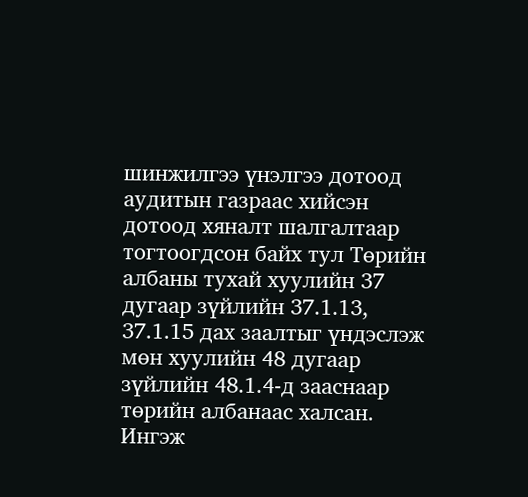шинжилгээ үнэлгээ дотоод аудитын газраас хийсэн дотоод хяналт шалгалтаар тогтоогдсон байх тул Төрийн албаны тухай хуулийн 37 дугаар зүйлийн 37.1.13, 37.1.15 дах заалтыг үндэслэж мөн хуулийн 48 дугаар зүйлийн 48.1.4-д зааснаар төрийн албанаас халсан.
Ингэж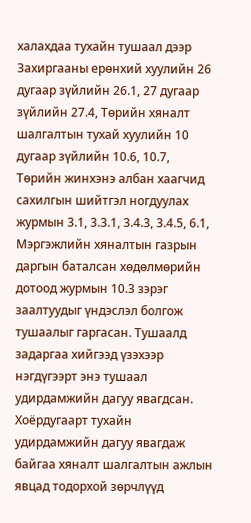халахдаа тухайн тушаал дээр Захиргааны ерөнхий хуулийн 26 дугаар зүйлийн 26.1, 27 дугаар зүйлийн 27.4, Төрийн хяналт шалгалтын тухай хуулийн 10 дугаар зүйлийн 10.6, 10.7, Төрийн жинхэнэ албан хаагчид сахилгын шийтгэл ногдуулах журмын 3.1, 3.3.1, 3.4.3, 3.4.5, 6.1, Мэргэжлийн хяналтын газрын даргын баталсан хөдөлмөрийн дотоод журмын 10.3 зэрэг заалтуудыг үндэслэл болгож тушаалыг гаргасан. Тушаалд задаргаа хийгээд үзэхээр нэгдүгээрт энэ тушаал удирдамжийн дагуу явагдсан. Хоёрдугаарт тухайн удирдамжийн дагуу явагдаж байгаа хяналт шалгалтын ажлын явцад тодорхой зөрчлүүд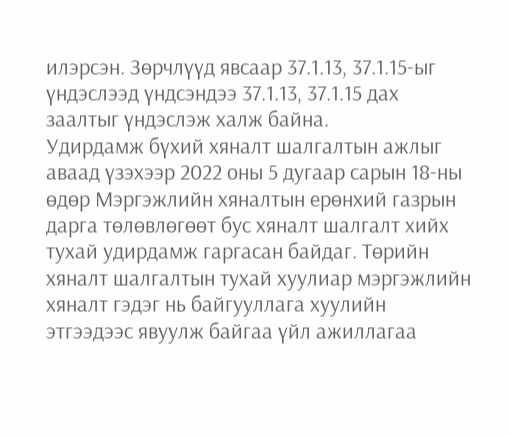илэрсэн. Зөрчлүүд явсаар 37.1.13, 37.1.15-ыг үндэслээд үндсэндээ 37.1.13, 37.1.15 дах заалтыг үндэслэж халж байна.
Удирдамж бүхий хяналт шалгалтын ажлыг аваад үзэхээр 2022 оны 5 дугаар сарын 18-ны өдөр Мэргэжлийн хяналтын ерөнхий газрын дарга төлөвлөгөөт бус хяналт шалгалт хийх тухай удирдамж гаргасан байдаг. Төрийн хяналт шалгалтын тухай хуулиар мэргэжлийн хяналт гэдэг нь байгууллага хуулийн этгээдээс явуулж байгаа үйл ажиллагаа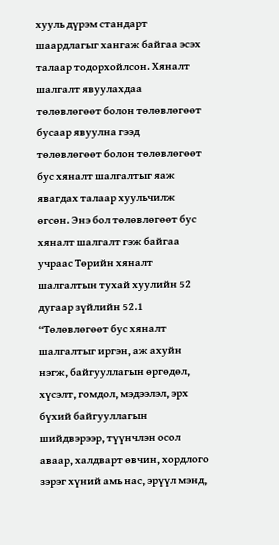хууль дүрэм стандарт шаардлагыг хангаж байгаа эсэх талаар тодорхойлсон. Хяналт шалгалт явуулахдаа төлөвлөгөөт болон төлөвлөгөөт бусаар явуулна гээд төлөвлөгөөт болон төлөвлөгөөт бус хяналт шалгалтыг яаж явагдах талаар хуульчилж өгсөн. Энэ бол төлөвлөгөөт бус хяналт шалгалт гэж байгаа учраас Төрийн хяналт шалгалтын тухай хуулийн 52 дугаар зүйлийн 52.1 “Төлөвлөгөөт бус хяналт шалгалтыг иргэн, аж ахуйн нэгж, байгууллагын өргөдөл, хүсэлт, гомдол, мэдээлэл, эрх бүхий байгууллагын шийдвэрээр, түүнчлэн осол аваар, халдварт өвчин, хордлого зэрэг хүний амь нас, эрүүл мэнд,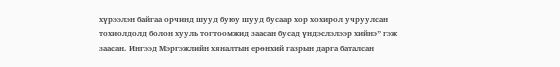хүрээлэн байгаа орчинд шууд буюу шууд бусаар хор хохирол учруулсан тохиолдолд болон хууль тогтоомжид заасан бусад үндэслэлээр хийнэ” гэж заасан. Ингээд Мэргэжлийн хяналтын ерөнхий газрын дарга баталсан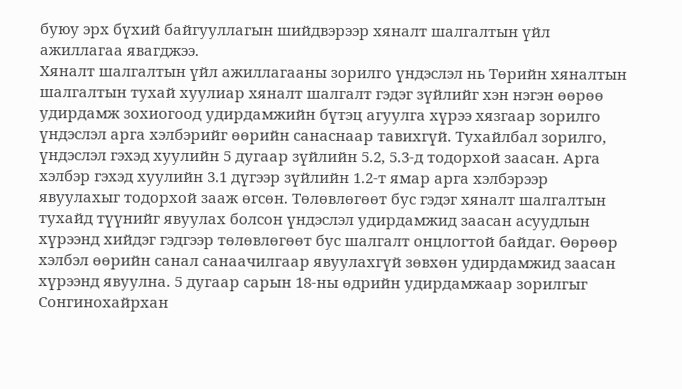буюу эрх бүхий байгууллагын шийдвэрээр хяналт шалгалтын үйл ажиллагаа явагджээ.
Хяналт шалгалтын үйл ажиллагааны зорилго үндэслэл нь Төрийн хяналтын шалгалтын тухай хуулиар хяналт шалгалт гэдэг зүйлийг хэн нэгэн өөрөө удирдамж зохиогоод удирдамжийн бүтэц агуулга хүрээ хязгаар зорилго үндэслэл арга хэлбэрийг өөрийн санаснаар тавихгүй. Тухайлбал зорилго, үндэслэл гэхэд хуулийн 5 дугаар зүйлийн 5.2, 5.3-д тодорхой заасан. Арга хэлбэр гэхэд хуулийн 3.1 дүгээр зүйлийн 1.2-т ямар арга хэлбэрээр явуулахыг тодорхой зааж өгсөн. Төлөвлөгөөт бус гэдэг хяналт шалгалтын тухайд түүнийг явуулах болсон үндэслэл удирдамжид заасан асуудлын хүрээнд хийдэг гэдгээр төлөвлөгөөт бус шалгалт онцлогтой байдаг. Өөрөөр хэлбэл өөрийн санал санаачилгаар явуулахгүй зөвхөн удирдамжид заасан хүрээнд явуулна. 5 дугаар сарын 18-ны өдрийн удирдамжаар зорилгыг Сонгинохайрхан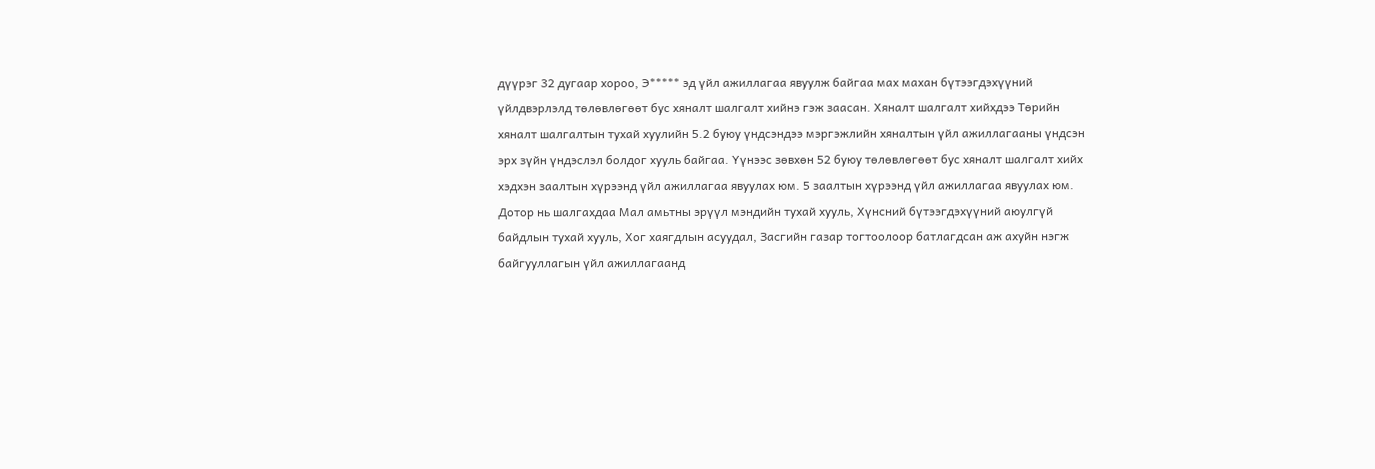дүүрэг 32 дугаар хороо, Э***** эд үйл ажиллагаа явуулж байгаа мах махан бүтээгдэхүүний үйлдвэрлэлд төлөвлөгөөт бус хяналт шалгалт хийнэ гэж заасан. Хяналт шалгалт хийхдээ Төрийн хяналт шалгалтын тухай хуулийн 5.2 буюу үндсэндээ мэргэжлийн хяналтын үйл ажиллагааны үндсэн эрх зүйн үндэслэл болдог хууль байгаа. Үүнээс зөвхөн 52 буюу төлөвлөгөөт бус хяналт шалгалт хийх хэдхэн заалтын хүрээнд үйл ажиллагаа явуулах юм. 5 заалтын хүрээнд үйл ажиллагаа явуулах юм.
Дотор нь шалгахдаа Мал амьтны эрүүл мэндийн тухай хууль, Хүнсний бүтээгдэхүүний аюулгүй байдлын тухай хууль, Хог хаягдлын асуудал, Засгийн газар тогтоолоор батлагдсан аж ахуйн нэгж байгууллагын үйл ажиллагаанд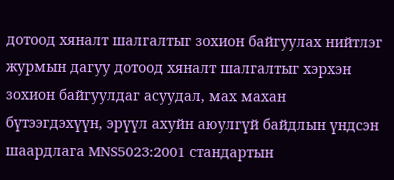дотоод хяналт шалгалтыг зохион байгуулах нийтлэг журмын дагуу дотоод хяналт шалгалтыг хэрхэн зохион байгуулдаг асуудал, мах махан бүтээгдэхүүн, эрүүл ахуйн аюулгүй байдлын үндсэн шаардлага MNS5023:2001 стандартын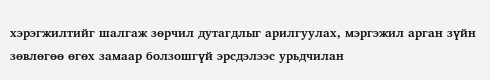хэрэгжилтийг шалгаж зөрчил дутагдлыг арилгуулах, мэргэжил арган зүйн зөвлөгөө өгөх замаар болзошгүй эрсдэлээс урьдчилан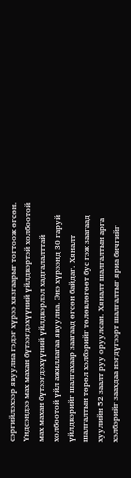сэргийлэхээр явуулна гэдэг хүрээ хязгаарыг тогтоож өгсөн. Үндсэндээ мах махан бүтээгдэхүүний үйлдвэртэй холбоотой мах махан бүтээгдэхүүний үйлдвэрлэл хадгалалттай холбоотой үйл ажиллагаа явуулна. Энэ хүрээнд 30 гаруй үйлдвэрийг шалгахаар заагаад өгсөн байдаг. Хяналт шалгалтын төрөл хэлбэрийг төлөвлөгөөт бус гэж заагаад хуулийн 52 заалт руу оруулсан. Хяналт шалгалтын арга хэлбэрийг заахдаа нэгдүгээрт шалгалтыг яриа бичгийг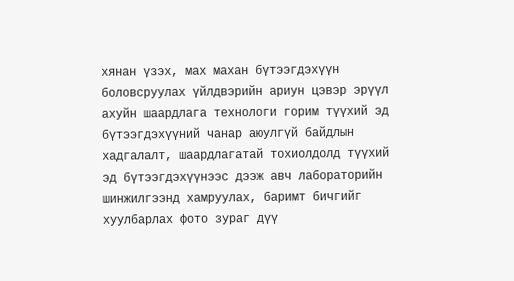хянан үзэх, мах махан бүтээгдэхүүн боловсруулах үйлдвэрийн ариун цэвэр эрүүл ахуйн шаардлага технологи горим түүхий эд бүтээгдэхүүний чанар аюулгүй байдлын хадгалалт, шаардлагатай тохиолдолд түүхий эд бүтээгдэхүүнээс дээж авч лабораторийн шинжилгээнд хамруулах, баримт бичгийг хуулбарлах фото зураг дүү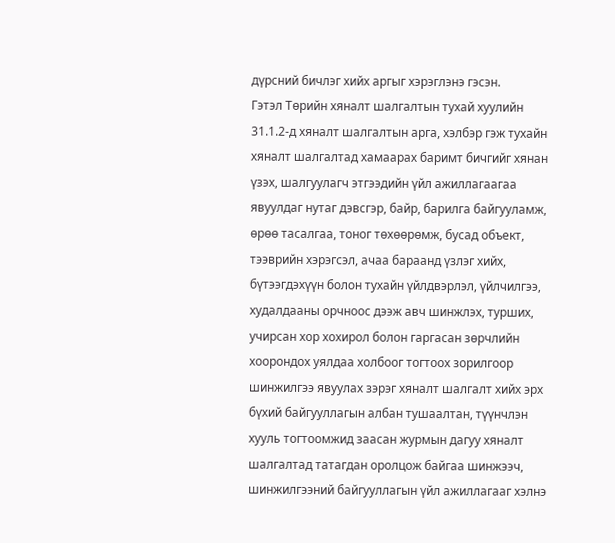дүрсний бичлэг хийх аргыг хэрэглэнэ гэсэн.
Гэтэл Төрийн хяналт шалгалтын тухай хуулийн 31.1.2-д хяналт шалгалтын арга, хэлбэр гэж тухайн хяналт шалгалтад хамаарах баримт бичгийг хянан үзэх, шалгуулагч этгээдийн үйл ажиллагаагаа явуулдаг нутаг дэвсгэр, байр, барилга байгууламж, өрөө тасалгаа, тоног төхөөрөмж, бусад объект, тээврийн хэрэгсэл, ачаа бараанд үзлэг хийх, бүтээгдэхүүн болон тухайн үйлдвэрлэл, үйлчилгээ, худалдааны орчноос дээж авч шинжлэх, турших, учирсан хор хохирол болон гаргасан зөрчлийн хоорондох уялдаа холбоог тогтоох зорилгоор шинжилгээ явуулах зэрэг хяналт шалгалт хийх эрх бүхий байгууллагын албан тушаалтан, түүнчлэн хууль тогтоомжид заасан журмын дагуу хяналт шалгалтад татагдан оролцож байгаа шинжээч, шинжилгээний байгууллагын үйл ажиллагааг хэлнэ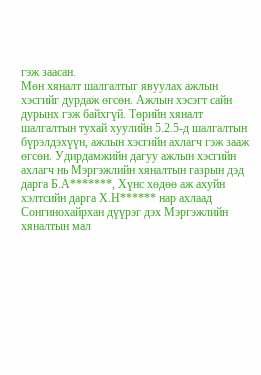гэж заасан.
Мөн хяналт шалгалтыг явуулах ажлын хэсгийг дурдаж өгсөн. Ажлын хэсэгт сайн дурынх гэж байхгүй. Төрийн хяналт шалгалтын тухай хуулийн 5.2.5-д шалгалтын бүрэлдэхүүн, ажлын хэсгийн ахлагч гэж зааж өгсөн. Удирдамжийн дагуу ажлын хэсгийн ахлагч нь Мэргэжлийн хяналтын газрын дэд дарга Б.А*******, Хүнс хөдөө аж ахуйн хэлтсийн дарга Х.Н****** нар ахлаад Сонгинохайрхан дүүрэг дэх Мэргэжлийн хяналтын мал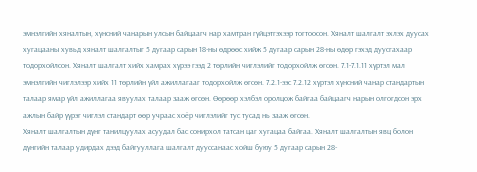эмнэлгийн хяналтын, хүнсний чанарын улсын байцаагч нар хамтран гүйцэтгэхээр тогтоосон. Хяналт шалгалт эхлэх дуусах хугацааны хувьд хяналт шалгалтыг 5 дугаар сарын 18-ны өдрөөс хийж 5 дугаар сарын 28-ны өдөр гэхэд дуусгахаар тодорхойлсон. Хяналт шалгалт хийх хамрах хүрээ гээд 2 төрлийн чиглэлийг тодорхойлж өгсөн. 7.1-7.1.11 хүртэл мал эмнэлгийн чиглэлээр хийх 11 төрлийн үйл ажиллагааг тодорхойлж өгсөн. 7.2.1-ээс 7.2.12 хүртэл хүнсний чанар стандартын талаар ямар үйл ажиллагаа явуулах талаар зааж өгсөн. Өөрөөр хэлбэл оролцож байгаа байцаагч нарын олгогдсон эрх ажлын байр үүрэг чиглэл стандарт өөр учраас хоёр чиглэлийг тус тусад нь зааж өгсөн.
Хяналт шалгалтын дүнг танилцуулах асуудал бас сонирхол татсан цаг хугацаа байгаа. Хяналт шалгалтын явц болон дүнгийн талаар удирдах дээд байгууллага шалгалт дууссанаас хойш буюу 5 дугаар сарын 28-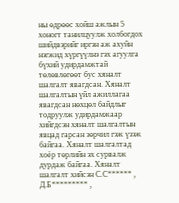ны өдрөөс хойш ажлын 5 хоногт танилцуулж холбогдох шийдвэрийг иргэн аж ахуйн нэгжид хүргүүлнэ гэх агуулга бүхий удирдамжтай төлөвлөгөөт бус хяналт шалгалт явагдсан. Хяналт шалгалтын үйл ажиллагаа явагдсан нөхцөл байдлыг тодруулж удирдамжаар хийгдсэн хяналт шалгалтын явцад гарсан зөрчил гэж үзэж байгаа. Хяналт шалгалтад хоёр төрлийн эх сурвалж дурдаж байгаа. Хяналт шалгалт хийсэн С.С****** , Д.Б********* ,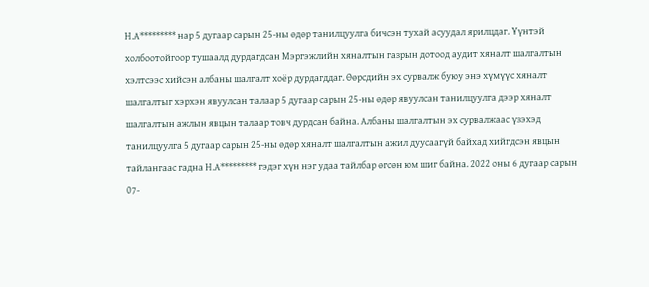Н.А********* нар 5 дугаар сарын 25-ны өдөр танилцуулга бичсэн тухай асуудал ярилцдаг. Үүнтэй холбоотойгоор тушаалд дурдагдсан Мэргэжлийн хяналтын газрын дотоод аудит хяналт шалгалтын хэлтсээс хийсэн албаны шалгалт хоёр дурдагддаг. Өөрсдийн эх сурвалж буюу энэ хүмүүс хяналт шалгалтыг хэрхэн явуулсан талаар 5 дугаар сарын 25-ны өдөр явуулсан танилцуулга дээр хяналт шалгалтын ажлын явцын талаар товч дурдсан байна. Албаны шалгалтын эх сурвалжаас үзэхэд танилцуулга 5 дугаар сарын 25-ны өдөр хяналт шалгалтын ажил дуусаагүй байхад хийгдсэн явцын тайлангаас гадна Н.А********* гэдэг хүн нэг удаа тайлбар өгсөн юм шиг байна. 2022 оны 6 дугаар сарын 07-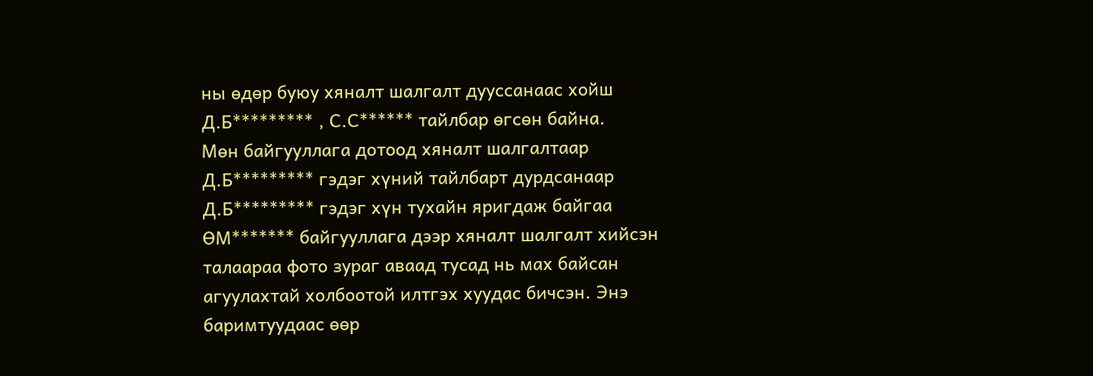ны өдөр буюу хяналт шалгалт дууссанаас хойш Д.Б********* , С.С****** тайлбар өгсөн байна.
Мөн байгууллага дотоод хяналт шалгалтаар Д.Б********* гэдэг хүний тайлбарт дурдсанаар Д.Б********* гэдэг хүн тухайн яригдаж байгаа ӨМ******* байгууллага дээр хяналт шалгалт хийсэн талаараа фото зураг аваад тусад нь мах байсан агуулахтай холбоотой илтгэх хуудас бичсэн. Энэ баримтуудаас өөр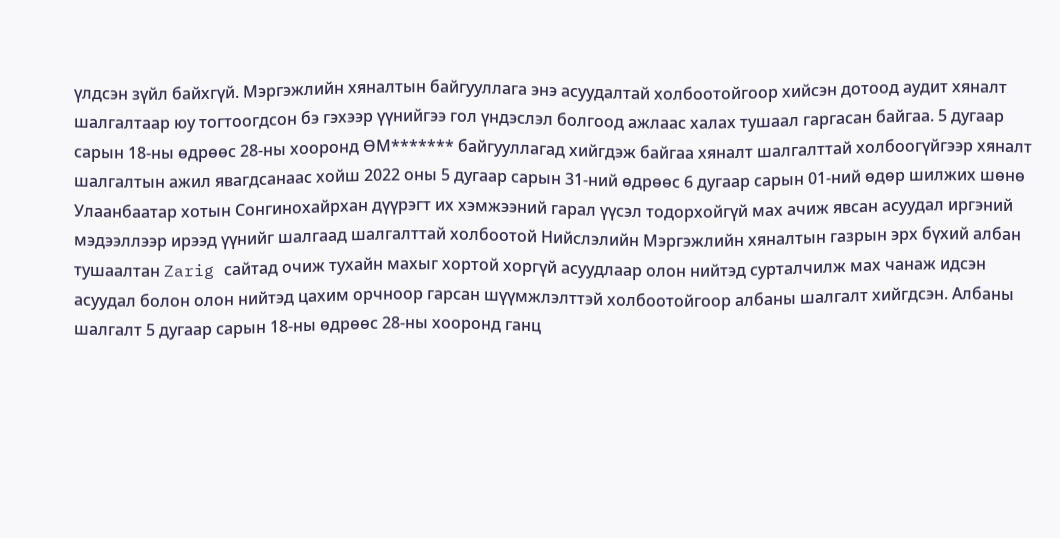үлдсэн зүйл байхгүй. Мэргэжлийн хяналтын байгууллага энэ асуудалтай холбоотойгоор хийсэн дотоод аудит хяналт шалгалтаар юу тогтоогдсон бэ гэхээр үүнийгээ гол үндэслэл болгоод ажлаас халах тушаал гаргасан байгаа. 5 дугаар сарын 18-ны өдрөөс 28-ны хооронд ӨМ******* байгууллагад хийгдэж байгаа хяналт шалгалттай холбоогүйгээр хяналт шалгалтын ажил явагдсанаас хойш 2022 оны 5 дугаар сарын 31-ний өдрөөс 6 дугаар сарын 01-ний өдөр шилжих шөнө Улаанбаатар хотын Сонгинохайрхан дүүрэгт их хэмжээний гарал үүсэл тодорхойгүй мах ачиж явсан асуудал иргэний мэдээллээр ирээд үүнийг шалгаад шалгалттай холбоотой Нийслэлийн Мэргэжлийн хяналтын газрын эрх бүхий албан тушаалтан Zarig сайтад очиж тухайн махыг хортой хоргүй асуудлаар олон нийтэд сурталчилж мах чанаж идсэн асуудал болон олон нийтэд цахим орчноор гарсан шүүмжлэлттэй холбоотойгоор албаны шалгалт хийгдсэн. Албаны шалгалт 5 дугаар сарын 18-ны өдрөөс 28-ны хооронд ганц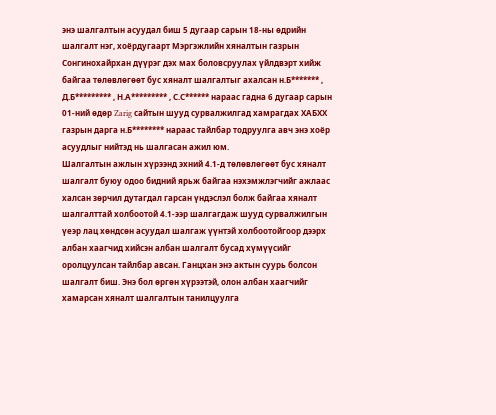энэ шалгалтын асуудал биш 5 дугаар сарын 18-ны өдрийн шалгалт нэг, хоёрдугаарт Мэргэжлийн хяналтын газрын Сонгинохайрхан дүүрэг дэх мах боловсруулах үйлдвэрт хийж байгаа төлөвлөгөөт бус хяналт шалгалтыг ахалсан н.Б******* , Д.Б********* , Н.А********* , С.С****** нараас гадна 6 дугаар сарын 01-ний өдөр Zarig сайтын шууд сурвалжилгад хамрагдах ХАБХХ газрын дарга н.Б******** нараас тайлбар тодруулга авч энэ хоёр асуудлыг нийтэд нь шалгасан ажил юм.
Шалгалтын ажлын хүрээнд эхний 4.1-д төлөвлөгөөт бус хяналт шалгалт буюу одоо бидний ярьж байгаа нэхэмжлэгчийг ажлаас халсан зөрчил дутагдал гарсан үндэслэл болж байгаа хяналт шалгалттай холбоотой 4.1-ээр шалгагдаж шууд сурвалжилгын үеэр лац хөндсөн асуудал шалгаж үүнтэй холбоотойгоор дээрх албан хаагчид хийсэн албан шалгалт бусад хүмүүсийг оролцуулсан тайлбар авсан. Ганцхан энэ актын суурь болсон шалгалт биш. Энэ бол өргөн хүрээтэй, олон албан хаагчийг хамарсан хяналт шалгалтын танилцуулга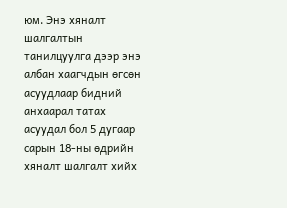юм. Энэ хяналт шалгалтын танилцуулга дээр энэ албан хаагчдын өгсөн асуудлаар бидний анхаарал татах асуудал бол 5 дугаар сарын 18-ны өдрийн хяналт шалгалт хийх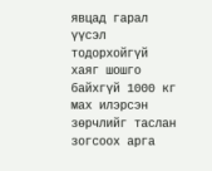явцад гарал үүсэл тодорхойгүй хаяг шошго байхгүй 1000 кг мах илэрсэн зөрчлийг таслан зогсоох арга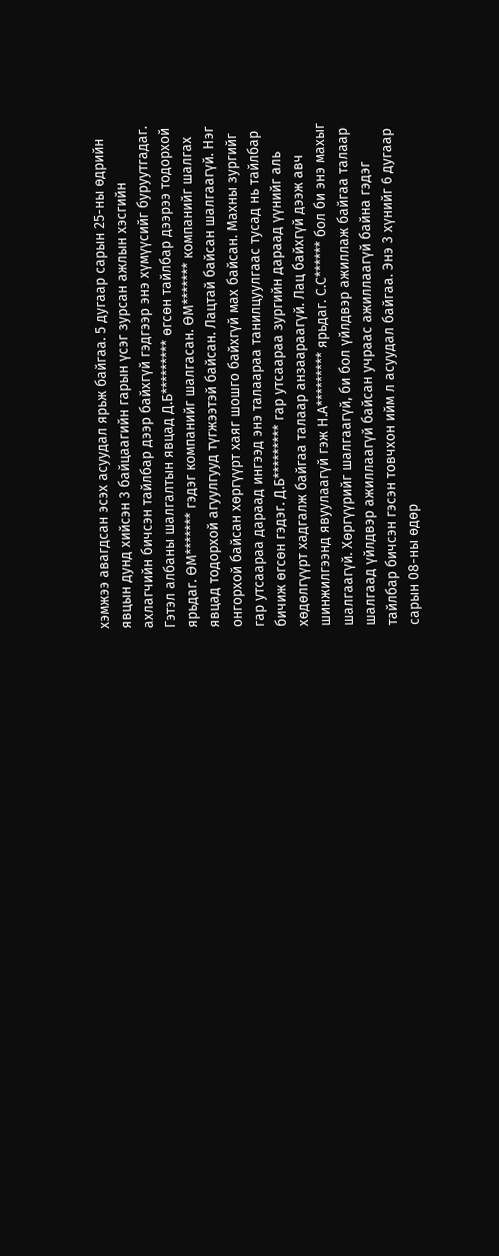хэмжээ авагдсан эсэх асуудал ярьж байгаа. 5 дугаар сарын 25-ны өдрийн явцын дунд хийсэн 3 байцаагийн гарын үсэг зурсан ажлын хэсгийн ахлагчийн бичсэн тайлбар дээр байхгүй гэдгээр энэ хүмүүсийг буруутгадаг. Гэтэл албаны шалгалтын явцад Д.Б********* өгсөн тайлбар дээрээ тодорхой ярьдаг. ӨМ******* гэдэг компанийг шалгасан. ӨМ******* компанийг шалгах явцад тодорхой агуулгууд түгжээтэй байсан. Лацтай байсан шалгаагүй. Нэг онгорхой байсан хөргүүрт хаяг шошго байхгүй мах байсан. Махны зургийг гар утсаараа дараад ингээд энэ талаараа танилцуулгаас тусад нь тайлбар бичиж өгсөн гэдэг. Д.Б********* гар утсаараа зургийн дараад үүнийг аль хөдөлгүүрт хадгалж байгаа талаар анзаараагүй. Лац байхгүй дээж авч шинжилгээнд явуулаагүй гэж Н.А********* ярьдаг. С.С****** бол би энэ махыг шалгаагүй. Хөргүүрийг шалгаагүй, би бол үйлдвэр ажиллаж байгаа талаар шалгаад үйлдвэр ажиллаагүй байсан учраас ажиллаагүй байна гэдэг тайлбар бичсэн гэсэн товчхон ийм л асуудал байгаа. Энэ 3 хүнийг 6 дугаар сарын 08-ны өдөр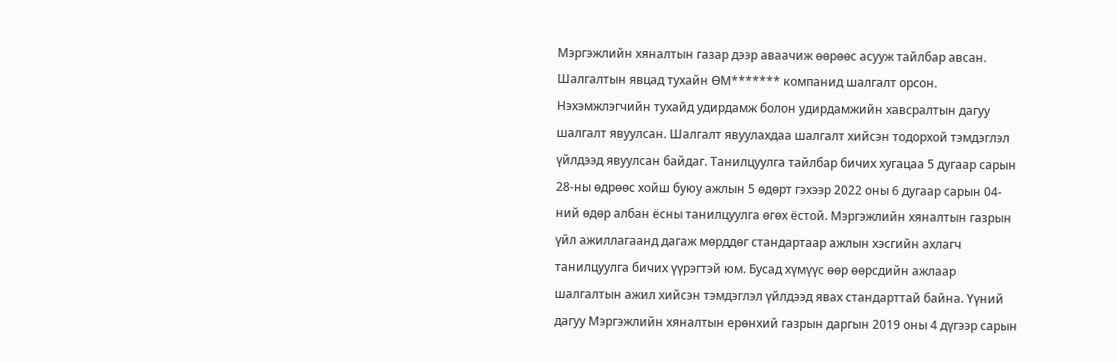Мэргэжлийн хяналтын газар дээр аваачиж өөрөөс асууж тайлбар авсан.
Шалгалтын явцад тухайн ӨМ******* компанид шалгалт орсон. Нэхэмжлэгчийн тухайд удирдамж болон удирдамжийн хавсралтын дагуу шалгалт явуулсан. Шалгалт явуулахдаа шалгалт хийсэн тодорхой тэмдэглэл үйлдээд явуулсан байдаг. Танилцуулга тайлбар бичих хугацаа 5 дугаар сарын 28-ны өдрөөс хойш буюу ажлын 5 өдөрт гэхээр 2022 оны 6 дугаар сарын 04-ний өдөр албан ёсны танилцуулга өгөх ёстой. Мэргэжлийн хяналтын газрын үйл ажиллагаанд дагаж мөрддөг стандартаар ажлын хэсгийн ахлагч танилцуулга бичих үүрэгтэй юм. Бусад хүмүүс өөр өөрсдийн ажлаар шалгалтын ажил хийсэн тэмдэглэл үйлдээд явах стандарттай байна. Үүний дагуу Мэргэжлийн хяналтын ерөнхий газрын даргын 2019 оны 4 дүгээр сарын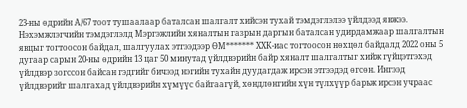23-ны өдрийн А/67 тоот тушаалаар баталсан шалгалт хийсэн тухай тэмдэглэлээ үйлдээд явжээ. Нэхэмжлэгчийн тэмдэглэлд Мэргэжлийн хяналтын газрын даргын баталсан удирдамжаар шалгалтын явцыг тогтоосон байдал, шалгуулах этгээдээр ӨМ******* ХХК-иас тогтоосон нөхцөл байдалд 2022 оны 5 дугаар сарын 20-ны өдрийн 13 цаг 50 минутад үйлдвэрийн байр хяналт шалгалтыг хийж гүйцэтгэхэд үйлдвэр зогссон байсан гэдгийг бичээд нэгийн тухайн дуудагдаж ирсэн этгээдэд өгсөн. Ингээд үйлдвэрийг шалгахад үйлдвэрийн хүмүүс байгаагүй, хөндлөнгийн хүн түлхүүр барьж ирсэн учраас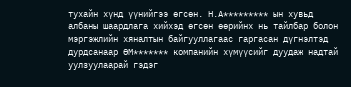тухайн хүнд үүнийгээ өгсөн. Н.А********* ын хувьд албаны шаардлага хийхэд өгсөн өөрийнх нь тайлбар болон мэргэжлийн хяналтын байгууллагаас гаргасан дүгнэлтэд дурдсанаар ӨМ******* компанийн хүмүүсийг дуудаж надтай уулзуулаарай гэдэг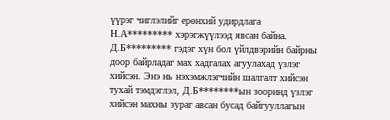үүрэг чиглэлийг ерөнхий удирдлага Н.А********* хэрэгжүүлээд явсан байна. Д.Б********* гэдэг хүн бол үйлдвэрийн байрны доор байрладаг мах хадгалах агуулахад үзлэг хийсэн. Энэ нь нэхэмжлэгчийн шалгалт хийсэн тухай тэмдэглэл, Д.Б********ын зооринд үзлэг хийсэн махны зураг авсан бусад байгууллагын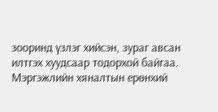зооринд үзлэг хийсэн, зураг авсан илтгэх хуудсаар тодорхой байгаа.
Мэргэжлийн хяналтын ерөнхий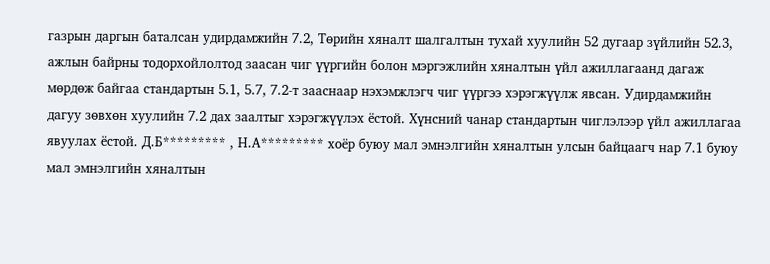газрын даргын баталсан удирдамжийн 7.2, Төрийн хяналт шалгалтын тухай хуулийн 52 дугаар зүйлийн 52.3, ажлын байрны тодорхойлолтод заасан чиг үүргийн болон мэргэжлийн хяналтын үйл ажиллагаанд дагаж мөрдөж байгаа стандартын 5.1, 5.7, 7.2-т зааснаар нэхэмжлэгч чиг үүргээ хэрэгжүүлж явсан. Удирдамжийн дагуу зөвхөн хуулийн 7.2 дах заалтыг хэрэгжүүлэх ёстой. Хүнсний чанар стандартын чиглэлээр үйл ажиллагаа явуулах ёстой. Д.Б********* , Н.А********* хоёр буюу мал эмнэлгийн хяналтын улсын байцаагч нар 7.1 буюу мал эмнэлгийн хяналтын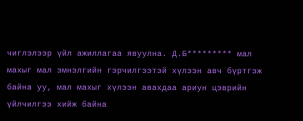чиглэлээр үйл ажиллагаа явуулна. Д.Б********* мал махыг мал эмнэлгийн гэрчилгээтэй хүлээн авч бүртгэж байна уу, мал махыг хүлээн авахдаа ариун цэврийн үйлчилгээ хийж байна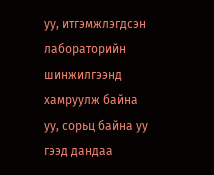уу, итгэмжлэгдсэн лабораторийн шинжилгээнд хамруулж байна уу, сорьц байна уу гээд дандаа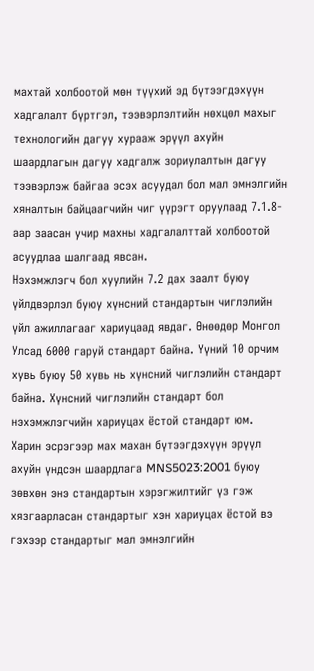махтай холбоотой мөн түүхий эд бүтээгдэхүүн хадгалалт бүртгэл, тээвэрлэлтийн нөхцөл махыг технологийн дагуу хурааж эрүүл ахуйн шаардлагын дагуу хадгалж зориулалтын дагуу тээвэрлэж байгаа эсэх асуудал бол мал эмнэлгийн хяналтын байцаагчийн чиг үүрэгт оруулаад 7.1.8-аар заасан учир махны хадгалалттай холбоотой асуудлаа шалгаад явсан.
Нэхэмжлэгч бол хуулийн 7.2 дах заалт буюу үйлдвэрлэл буюу хүнсний стандартын чиглэлийн үйл ажиллагааг хариуцаад явдаг. Өнөөдөр Монгол Улсад 6000 гаруй стандарт байна. Үүний 10 орчим хувь буюу 50 хувь нь хүнсний чиглэлийн стандарт байна. Хүнсний чиглэлийн стандарт бол нэхэмжлэгчийн хариуцах ёстой стандарт юм. Харин эсрэгээр мах махан бүтээгдэхүүн эрүүл ахуйн үндсэн шаардлага MNS5023:2001 буюу зөвхөн энэ стандартын хэрэгжилтийг үз гэж хязгаарласан стандартыг хэн хариуцах ёстой вэ гэхээр стандартыг мал эмнэлгийн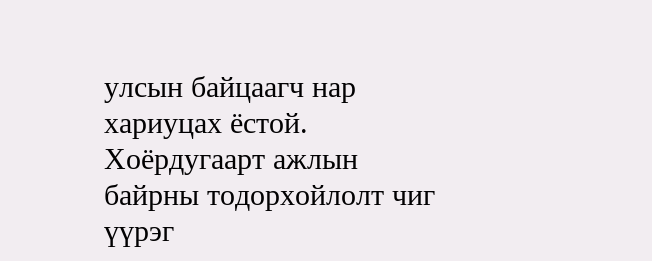улсын байцаагч нар хариуцах ёстой.
Хоёрдугаарт ажлын байрны тодорхойлолт чиг үүрэг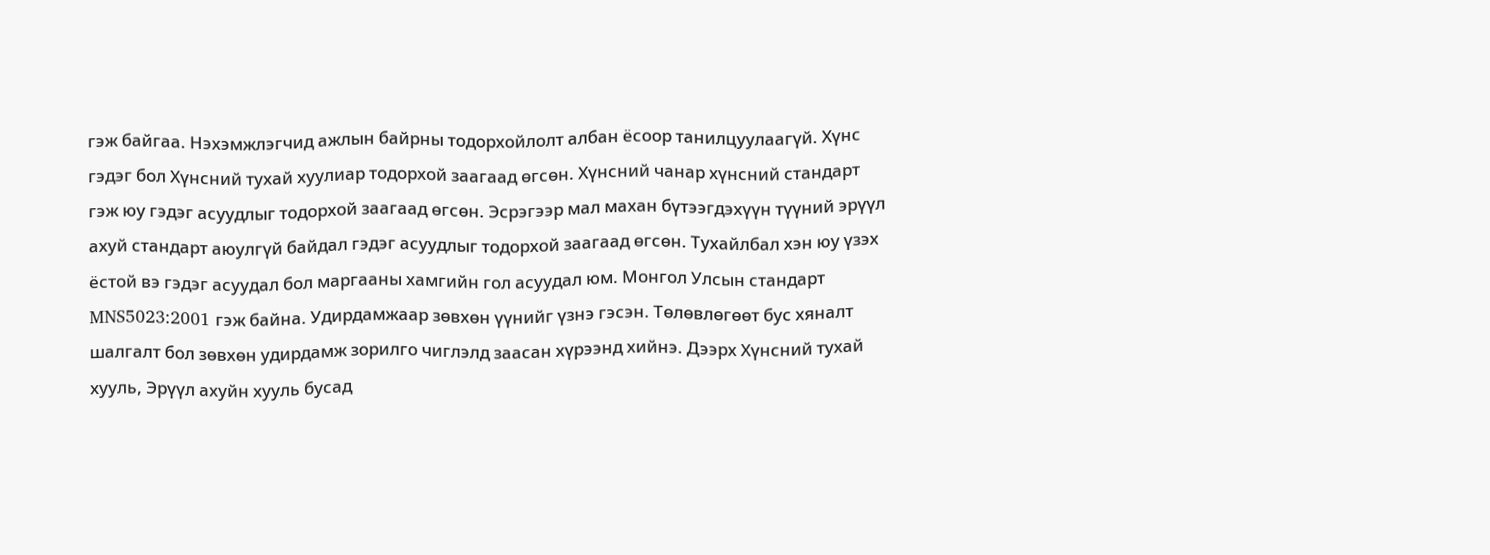гэж байгаа. Нэхэмжлэгчид ажлын байрны тодорхойлолт албан ёсоор танилцуулаагүй. Хүнс гэдэг бол Хүнсний тухай хуулиар тодорхой заагаад өгсөн. Хүнсний чанар хүнсний стандарт гэж юу гэдэг асуудлыг тодорхой заагаад өгсөн. Эсрэгээр мал махан бүтээгдэхүүн түүний эрүүл ахуй стандарт аюулгүй байдал гэдэг асуудлыг тодорхой заагаад өгсөн. Тухайлбал хэн юу үзэх ёстой вэ гэдэг асуудал бол маргааны хамгийн гол асуудал юм. Монгол Улсын стандарт MNS5023:2001 гэж байна. Удирдамжаар зөвхөн үүнийг үзнэ гэсэн. Төлөвлөгөөт бус хяналт шалгалт бол зөвхөн удирдамж зорилго чиглэлд заасан хүрээнд хийнэ. Дээрх Хүнсний тухай хууль, Эрүүл ахуйн хууль бусад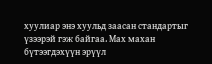хуулиар энэ хуульд заасан стандартыг үзээрэй гэж байгаа. Мах махан бүтээгдэхүүн эрүүл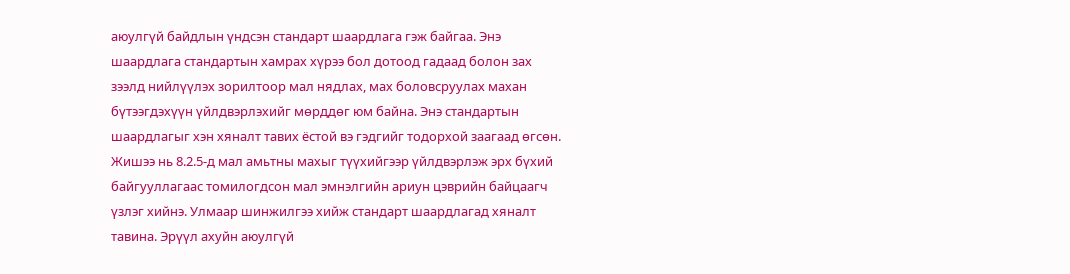аюулгүй байдлын үндсэн стандарт шаардлага гэж байгаа. Энэ шаардлага стандартын хамрах хүрээ бол дотоод гадаад болон зах зээлд нийлүүлэх зорилтоор мал нядлах, мах боловсруулах махан бүтээгдэхүүн үйлдвэрлэхийг мөрддөг юм байна. Энэ стандартын шаардлагыг хэн хяналт тавих ёстой вэ гэдгийг тодорхой заагаад өгсөн. Жишээ нь 8.2.5-д мал амьтны махыг түүхийгээр үйлдвэрлэж эрх бүхий байгууллагаас томилогдсон мал эмнэлгийн ариун цэврийн байцаагч үзлэг хийнэ. Улмаар шинжилгээ хийж стандарт шаардлагад хяналт тавина. Эрүүл ахуйн аюулгүй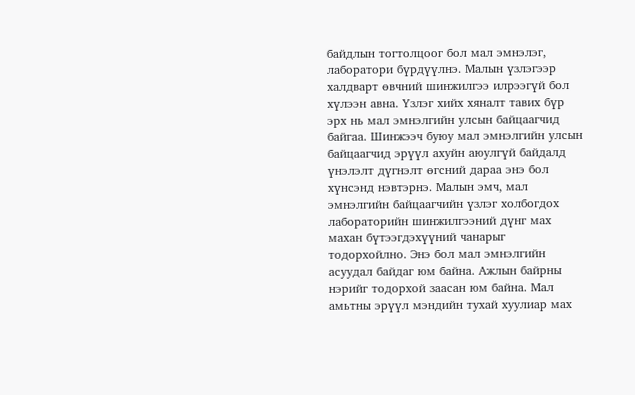байдлын тогтолцоог бол мал эмнэлэг, лаборатори бүрдүүлнэ. Малын үзлэгээр халдварт өвчний шинжилгээ илрээгүй бол хүлээн авна. Үзлэг хийх хяналт тавих бүр эрх нь мал эмнэлгийн улсын байцаагчид байгаа. Шинжээч буюу мал эмнэлгийн улсын байцаагчид эрүүл ахуйн аюулгүй байдалд үнэлэлт дүгнэлт өгсний дараа энэ бол хүнсэнд нэвтэрнэ. Малын эмч, мал эмнэлгийн байцаагчийн үзлэг холбогдох лабораторийн шинжилгээний дүнг мах махан бүтээгдэхүүний чанарыг тодорхойлно. Энэ бол мал эмнэлгийн асуудал байдаг юм байна. Ажлын байрны нэрийг тодорхой заасан юм байна. Мал амьтны эрүүл мэндийн тухай хуулиар мах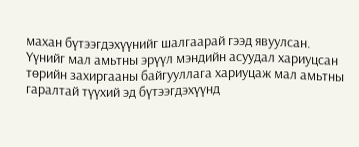махан бүтээгдэхүүнийг шалгаарай гээд явуулсан. Үүнийг мал амьтны эрүүл мэндийн асуудал хариуцсан төрийн захиргааны байгууллага хариуцаж мал амьтны гаралтай түүхий эд бүтээгдэхүүнд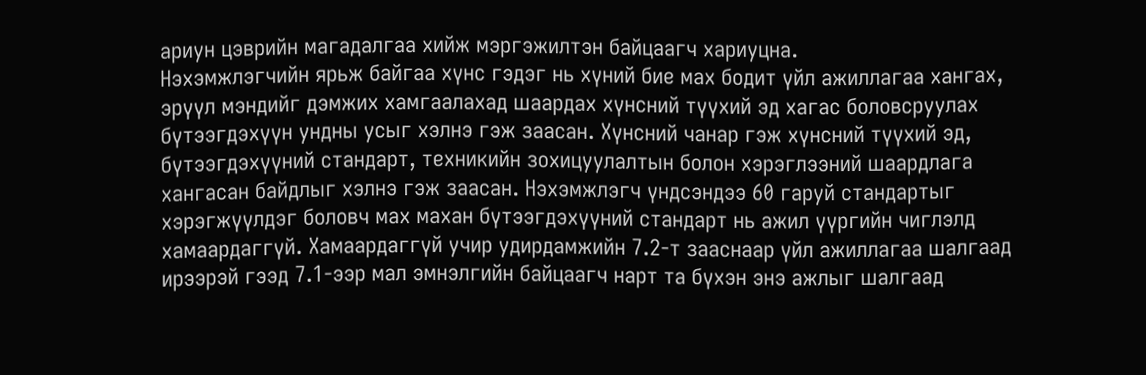ариун цэврийн магадалгаа хийж мэргэжилтэн байцаагч хариуцна.
Нэхэмжлэгчийн ярьж байгаа хүнс гэдэг нь хүний бие мах бодит үйл ажиллагаа хангах, эрүүл мэндийг дэмжих хамгаалахад шаардах хүнсний түүхий эд хагас боловсруулах бүтээгдэхүүн ундны усыг хэлнэ гэж заасан. Хүнсний чанар гэж хүнсний түүхий эд, бүтээгдэхүүний стандарт, техникийн зохицуулалтын болон хэрэглээний шаардлага хангасан байдлыг хэлнэ гэж заасан. Нэхэмжлэгч үндсэндээ 60 гаруй стандартыг хэрэгжүүлдэг боловч мах махан бүтээгдэхүүний стандарт нь ажил үүргийн чиглэлд хамаардаггүй. Хамаардаггүй учир удирдамжийн 7.2-т зааснаар үйл ажиллагаа шалгаад ирээрэй гээд 7.1-ээр мал эмнэлгийн байцаагч нарт та бүхэн энэ ажлыг шалгаад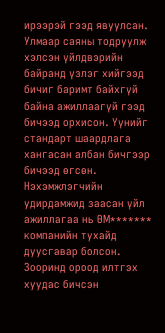ирээрэй гээд явуулсан. Улмаар саяны тодруулж хэлсэн үйлдвэрийн байранд үзлэг хийгээд бичиг баримт байхгүй байна ажиллаагүй гээд бичээд орхисон. Үүнийг стандарт шаардлага хангасан албан бичгээр бичээд өгсөн. Нэхэмжлэгчийн удирдамжид заасан үйл ажиллагаа нь ӨМ******* компанийн тухайд дуусгавар болсон. Зооринд ороод илтгэх хуудас бичсэн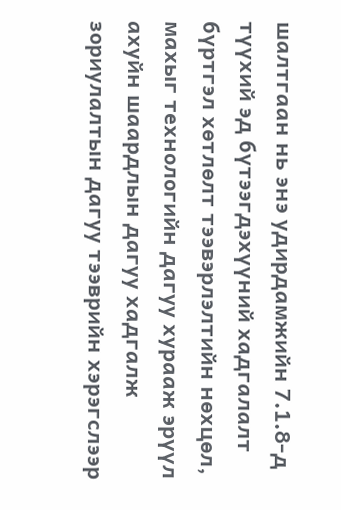шалтгаан нь энэ удирдамжийн 7.1.8-д түүхий эд бүтээгдэхүүний хадгалалт бүртгэл хөтлөлт тээвэрлэлтийн нөхцөл, махыг технологийн дагуу хурааж эрүүл ахуйн шаардлын дагуу хадгалж зориулалтын дагуу тээврийн хэрэгслээр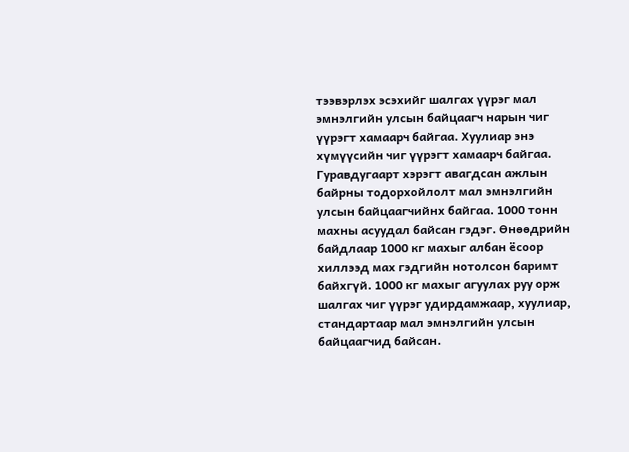тээвэрлэх эсэхийг шалгах үүрэг мал эмнэлгийн улсын байцаагч нарын чиг үүрэгт хамаарч байгаа. Хуулиар энэ хүмүүсийн чиг үүрэгт хамаарч байгаа.
Гуравдугаарт хэрэгт авагдсан ажлын байрны тодорхойлолт мал эмнэлгийн улсын байцаагчийнх байгаа. 1000 тонн махны асуудал байсан гэдэг. Өнөөдрийн байдлаар 1000 кг махыг албан ёсоор хиллээд мах гэдгийн нотолсон баримт байхгүй. 1000 кг махыг агуулах руу орж шалгах чиг үүрэг удирдамжаар, хуулиар, стандартаар мал эмнэлгийн улсын байцаагчид байсан.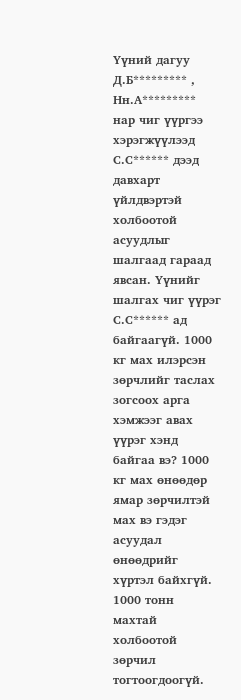Үүний дагуу Д.Б********* , Нн.А********* нар чиг үүргээ хэрэгжүүлээд С.С****** дээд давхарт үйлдвэртэй холбоотой асуудлыг шалгаад гараад явсан. Үүнийг шалгах чиг үүрэг С.С****** ад байгаагүй. 1000 кг мах илэрсэн зөрчлийг таслах зогсоох арга хэмжээг авах үүрэг хэнд байгаа вэ? 1000 кг мах өнөөдөр ямар зөрчилтэй мах вэ гэдэг асуудал өнөөдрийг хүртэл байхгүй. 1000 тонн махтай холбоотой зөрчил тогтоогдоогүй.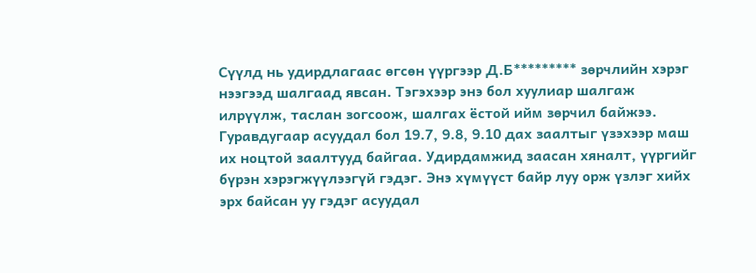Сүүлд нь удирдлагаас өгсөн үүргээр Д.Б********* зөрчлийн хэрэг нээгээд шалгаад явсан. Тэгэхээр энэ бол хуулиар шалгаж илрүүлж, таслан зогсоож, шалгах ёстой ийм зөрчил байжээ.
Гуравдугаар асуудал бол 19.7, 9.8, 9.10 дах заалтыг үзэхээр маш их ноцтой заалтууд байгаа. Удирдамжид заасан хяналт, үүргийг бүрэн хэрэгжүүлээгүй гэдэг. Энэ хүмүүст байр луу орж үзлэг хийх эрх байсан уу гэдэг асуудал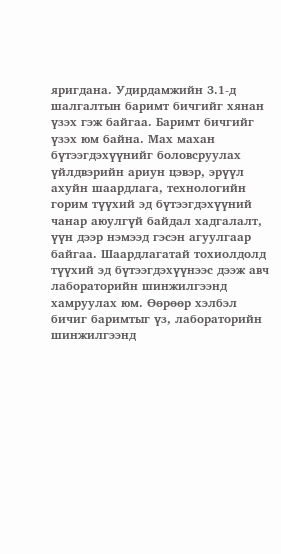яригдана. Удирдамжийн 3.1-д шалгалтын баримт бичгийг хянан үзэх гэж байгаа. Баримт бичгийг үзэх юм байна. Мах махан бүтээгдэхүүнийг боловсруулах үйлдвэрийн ариун цэвэр, эрүүл ахуйн шаардлага, технологийн горим түүхий эд бүтээгдэхүүний чанар аюулгүй байдал хадгалалт, үүн дээр нэмээд гэсэн агуулгаар байгаа. Шаардлагатай тохиолдолд түүхий эд бүтээгдэхүүнээс дээж авч лабораторийн шинжилгээнд хамруулах юм. Өөрөөр хэлбэл бичиг баримтыг үз, лабораторийн шинжилгээнд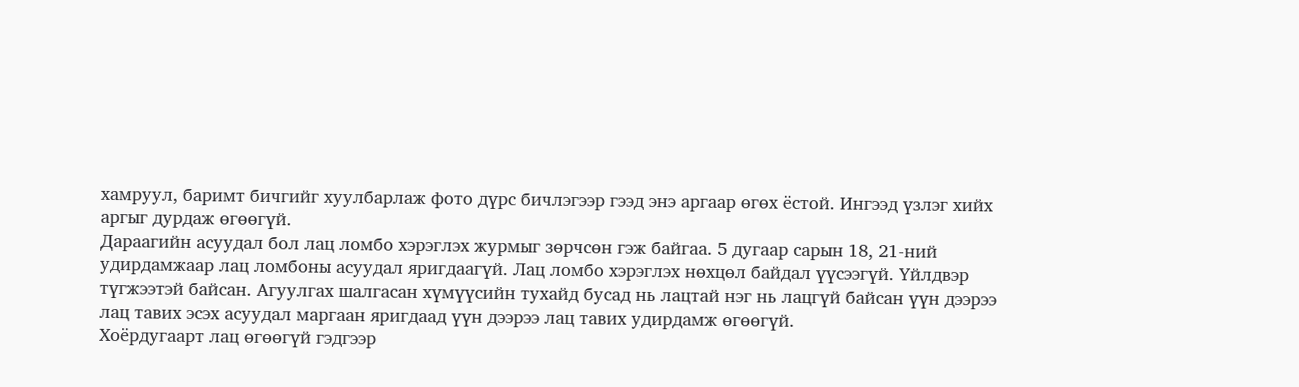хамруул, баримт бичгийг хуулбарлаж фото дүрс бичлэгээр гээд энэ аргаар өгөх ёстой. Ингээд үзлэг хийх аргыг дурдаж өгөөгүй.
Дараагийн асуудал бол лац ломбо хэрэглэх журмыг зөрчсөн гэж байгаа. 5 дугаар сарын 18, 21-ний удирдамжаар лац ломбоны асуудал яригдаагүй. Лац ломбо хэрэглэх нөхцөл байдал үүсээгүй. Үйлдвэр түгжээтэй байсан. Агуулгах шалгасан хүмүүсийн тухайд бусад нь лацтай нэг нь лацгүй байсан үүн дээрээ лац тавих эсэх асуудал маргаан яригдаад үүн дээрээ лац тавих удирдамж өгөөгүй.
Хоёрдугаарт лац өгөөгүй гэдгээр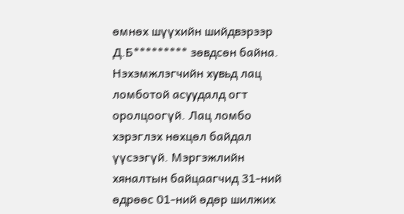өмнөх шүүхийн шийдвэрээр Д.Б********* зөвдсөн байна. Нэхэмжлэгчийн хувьд лац ломботой асуудалд огт оролцоогүй. Лац ломбо хэрэглэх нөхцөл байдал үүсээгүй. Мэргэжлийн хяналтын байцаагчид 31-ний өдрөөс 01-ний өдөр шилжих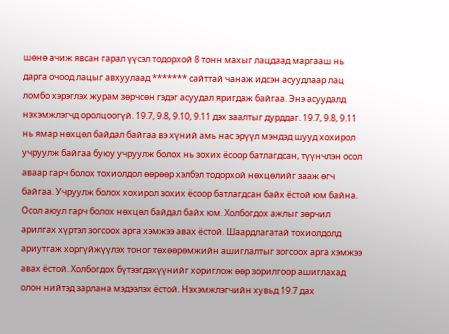шөнө ачиж явсан гарал үүсэл тодорхой 8 тонн махыг лацдаад маргааш нь дарга очоод лацыг авхуулаад ******* сайттай чанаж идсэн асуудлаар лац ломбо хэрэглэх журам зөрчсөн гэдэг асуудал яригдаж байгаа. Энэ асуудалд нэхэмжлэгчд оролцоогүй. 19.7, 9.8, 9.10, 9.11 дэх заалтыг дурддаг. 19.7, 9.8, 9.11 нь ямар нөхцөл байдал байгаа вэ хүний амь нас эрүүл мэндэд шууд хохирол учруулж байгаа буюу учруулж болох нь зохих ёсоор батлагдсан, түүнчлэн осол аваар гарч болох тохиолдол өөрөөр хэлбэл тодорхой нөхцөлийг зааж өгч байгаа. Учруулж болох хохирол зохих ёсоор батлагдсан байх ёстой юм байна. Осол аюул гарч болох нөхцөл байдал байх юм. Холбогдох ажлыг зөрчил арилгах хүртэл зогсоох арга хэмжээ авах ёстой. Шаардлагатай тохиолдолд ариутгаж хоргүйжүүлэх тоног төхөөрөмжийн ашиглалтыг зогсоох арга хэмжээ авах ёстой. Холбогдох бүтээгдэхүүнийг хориглож өөр зорилгоор ашиглахад олон нийтэд зарлана мэдээлэх ёстой. Нэхэмжлэгчийн хувьд 19.7 дах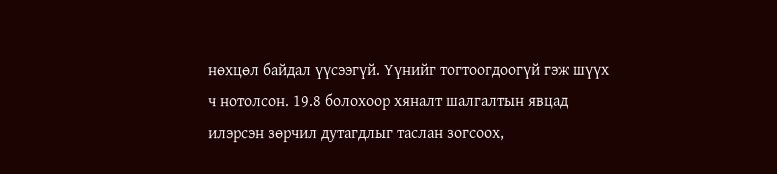нөхцөл байдал үүсээгүй. Үүнийг тогтоогдоогүй гэж шүүх ч нотолсон. 19.8 болохоор хяналт шалгалтын явцад илэрсэн зөрчил дутагдлыг таслан зогсоох,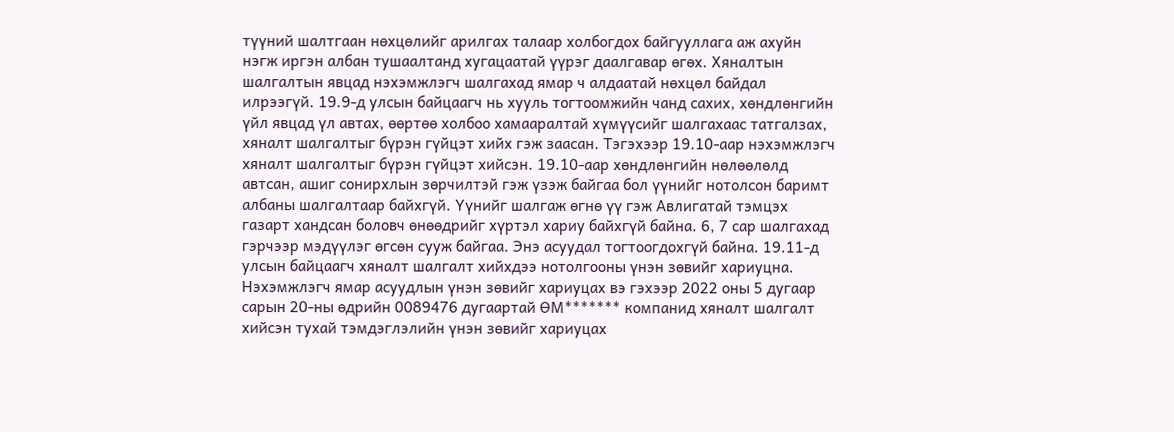түүний шалтгаан нөхцөлийг арилгах талаар холбогдох байгууллага аж ахуйн нэгж иргэн албан тушаалтанд хугацаатай үүрэг даалгавар өгөх. Хяналтын шалгалтын явцад нэхэмжлэгч шалгахад ямар ч алдаатай нөхцөл байдал илрээгүй. 19.9-д улсын байцаагч нь хууль тогтоомжийн чанд сахих, хөндлөнгийн үйл явцад үл автах, өөртөө холбоо хамааралтай хүмүүсийг шалгахаас татгалзах, хяналт шалгалтыг бүрэн гүйцэт хийх гэж заасан. Тэгэхээр 19.10-аар нэхэмжлэгч хяналт шалгалтыг бүрэн гүйцэт хийсэн. 19.10-аар хөндлөнгийн нөлөөлөлд автсан, ашиг сонирхлын зөрчилтэй гэж үзэж байгаа бол үүнийг нотолсон баримт албаны шалгалтаар байхгүй. Үүнийг шалгаж өгнө үү гэж Авлигатай тэмцэх газарт хандсан боловч өнөөдрийг хүртэл хариу байхгүй байна. 6, 7 сар шалгахад гэрчээр мэдүүлэг өгсөн сууж байгаа. Энэ асуудал тогтоогдохгүй байна. 19.11-д улсын байцаагч хяналт шалгалт хийхдээ нотолгооны үнэн зөвийг хариуцна. Нэхэмжлэгч ямар асуудлын үнэн зөвийг хариуцах вэ гэхээр 2022 оны 5 дугаар сарын 20-ны өдрийн 0089476 дугаартай ӨМ******* компанид хяналт шалгалт хийсэн тухай тэмдэглэлийн үнэн зөвийг хариуцах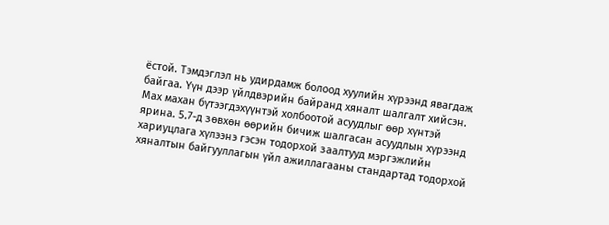ёстой. Тэмдэглэл нь удирдамж болоод хуулийн хүрээнд явагдаж байгаа. Үүн дээр үйлдвэрийн байранд хяналт шалгалт хийсэн. Мах махан бүтээгдэхүүнтэй холбоотой асуудлыг өөр хүнтэй ярина. 5.7-д зөвхөн өөрийн бичиж шалгасан асуудлын хүрээнд хариуцлага хүлээнэ гэсэн тодорхой заалтууд мэргэжлийн хяналтын байгууллагын үйл ажиллагааны стандартад тодорхой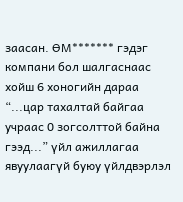заасан. ӨМ******* гэдэг компани бол шалгаснаас хойш 6 хоногийн дараа “...цар тахалтай байгаа учраас 0 зогсолттой байна гээд...” үйл ажиллагаа явуулаагүй буюу үйлдвэрлэл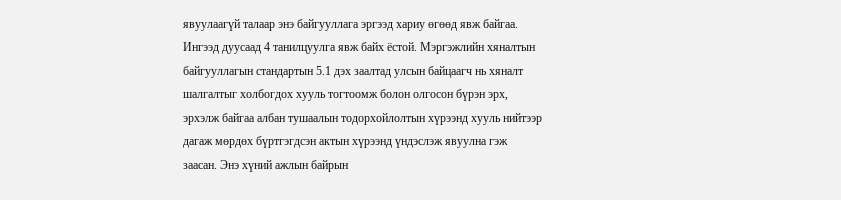явуулаагүй талаар энэ байгууллага эргээд хариу өгөөд явж байгаа. Ингээд дуусаад 4 танилцуулга явж байх ёстой. Мэргэжлийн хяналтын байгууллагын стандартын 5.1 дэх заалтад улсын байцаагч нь хяналт шалгалтыг холбогдох хууль тогтоомж болон олгосон бүрэн эрх, эрхэлж байгаа албан тушаалын тодорхойлолтын хүрээнд хууль нийтээр дагаж мөрдөх бүртгэгдсэн актын хүрээнд үндэслэж явуулна гэж заасан. Энэ хүний ажлын байрын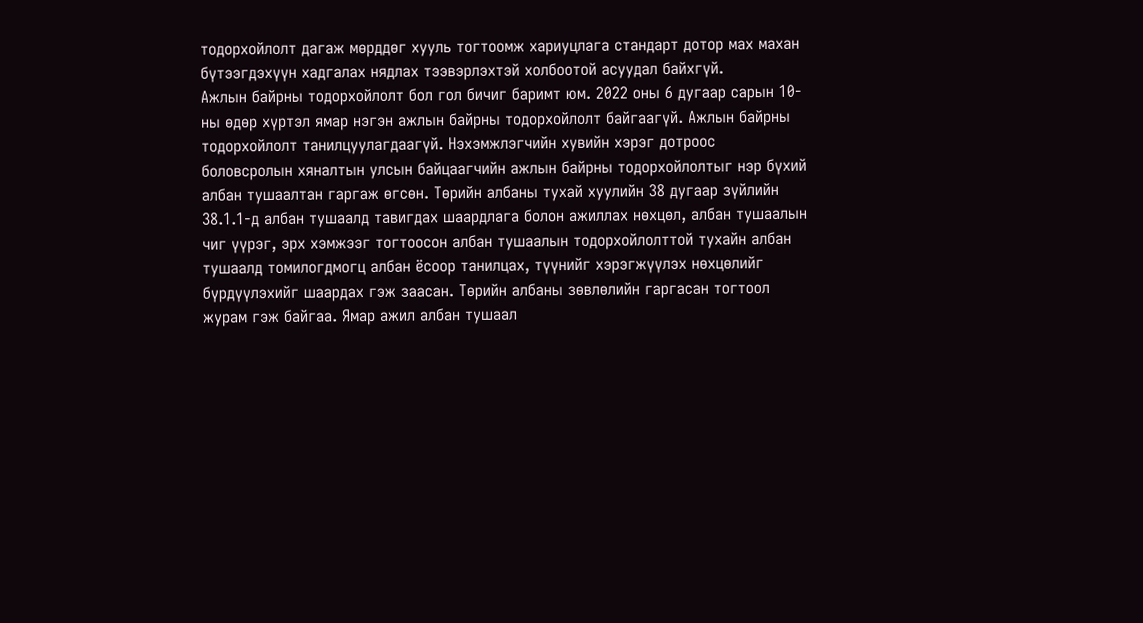тодорхойлолт дагаж мөрддөг хууль тогтоомж хариуцлага стандарт дотор мах махан бүтээгдэхүүн хадгалах нядлах тээвэрлэхтэй холбоотой асуудал байхгүй.
Ажлын байрны тодорхойлолт бол гол бичиг баримт юм. 2022 оны 6 дугаар сарын 10-ны өдөр хүртэл ямар нэгэн ажлын байрны тодорхойлолт байгаагүй. Ажлын байрны тодорхойлолт танилцуулагдаагүй. Нэхэмжлэгчийн хувийн хэрэг дотроос боловсролын хяналтын улсын байцаагчийн ажлын байрны тодорхойлолтыг нэр бүхий албан тушаалтан гаргаж өгсөн. Төрийн албаны тухай хуулийн 38 дугаар зүйлийн 38.1.1-д албан тушаалд тавигдах шаардлага болон ажиллах нөхцөл, албан тушаалын чиг үүрэг, эрх хэмжээг тогтоосон албан тушаалын тодорхойлолттой тухайн албан тушаалд томилогдмогц албан ёсоор танилцах, түүнийг хэрэгжүүлэх нөхцөлийг бүрдүүлэхийг шаардах гэж заасан. Төрийн албаны зөвлөлийн гаргасан тогтоол журам гэж байгаа. Ямар ажил албан тушаал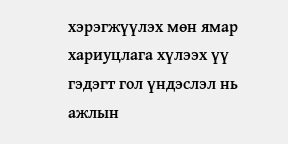хэрэгжүүлэх мөн ямар хариуцлага хүлээх үү гэдэгт гол үндэслэл нь ажлын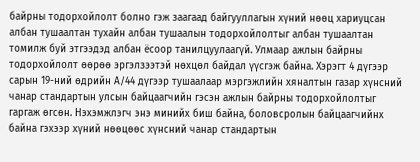байрны тодорхойлолт болно гэж заагаад байгууллагын хүний нөөц хариуцсан албан тушаалтан тухайн албан тушаалын тодорхойлолтыг албан тушаалтан томилж буй этгээдэд албан ёсоор танилцуулаагүй. Улмаар ажлын байрны тодорхойлолт өөрөө эргэлзээтэй нөхцөл байдал үүсгэж байна. Хэрэгт 4 дүгээр сарын 19-ний өдрийн А/44 дүгээр тушаалаар мэргэжлийн хяналтын газар хүнсний чанар стандартын улсын байцаагчийн гэсэн ажлын байрны тодорхойлолтыг гаргаж өгсөн. Нэхэмжлэгч энэ минийх биш байна, боловсролын байцаагчийнх байна гэхээр хүний нөөцөөс хүнсний чанар стандартын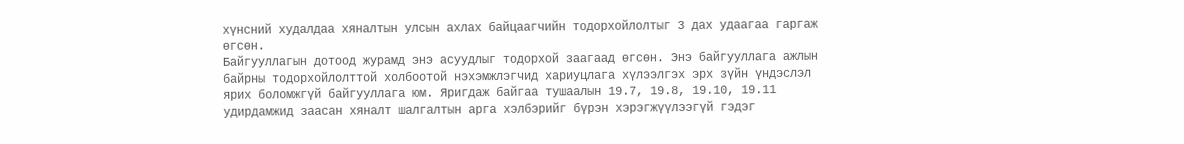хүнсний худалдаа хяналтын улсын ахлах байцаагчийн тодорхойлолтыг 3 дах удаагаа гаргаж өгсөн.
Байгууллагын дотоод журамд энэ асуудлыг тодорхой заагаад өгсөн. Энэ байгууллага ажлын байрны тодорхойлолттой холбоотой нэхэмжлэгчид хариуцлага хүлээлгэх эрх зүйн үндэслэл ярих боломжгүй байгууллага юм. Яригдаж байгаа тушаалын 19.7, 19.8, 19.10, 19.11 удирдамжид заасан хяналт шалгалтын арга хэлбэрийг бүрэн хэрэгжүүлээгүй гэдэг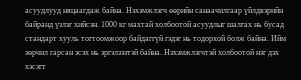асуудлууд няцаагдаж байна. Нэхэмжлэгч өөрийн санаачилгаар үйлдвэрийн байранд үзлэг хийсэн. 1000 кг махтай холбоотой асуудлыг шалгах нь бусад стандарт хууль тогтоомжоор байдаггүй гэдэг нь тодорхой болж байна. Ийм зөрчил гарсан эсэх нь эргэлзээтэй байна. Нэхэмжлэгчтэй холбоотой нэг дэх хэсэгт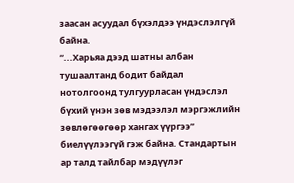заасан асуудал бүхэлдээ үндэслэлгүй байна.
“...Харьяа дээд шатны албан тушаалтанд бодит байдал нотолгоонд тулгуурласан үндэслэл бүхий үнэн зөв мэдээлэл мэргэжлийн зөвлөгөөгөөр хангах үүргээ” биелүүлээгүй гэж байна. Стандартын ар талд тайлбар мэдүүлэг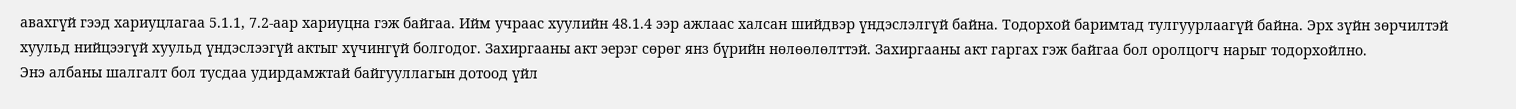авахгүй гээд хариуцлагаа 5.1.1, 7.2-аар хариуцна гэж байгаа. Ийм учраас хуулийн 48.1.4 ээр ажлаас халсан шийдвэр үндэслэлгүй байна. Тодорхой баримтад тулгуурлаагүй байна. Эрх зүйн зөрчилтэй хуульд нийцээгүй хуульд үндэслээгүй актыг хүчингүй болгодог. Захиргааны акт эерэг сөрөг янз бүрийн нөлөөлөлттэй. Захиргааны акт гаргах гэж байгаа бол оролцогч нарыг тодорхойлно.
Энэ албаны шалгалт бол тусдаа удирдамжтай байгууллагын дотоод үйл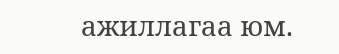ажиллагаа юм.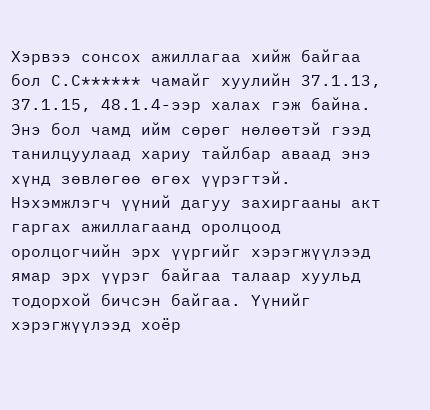Хэрвээ сонсох ажиллагаа хийж байгаа бол С.С****** чамайг хуулийн 37.1.13, 37.1.15, 48.1.4-ээр халах гэж байна. Энэ бол чамд ийм сөрөг нөлөөтэй гээд танилцуулаад хариу тайлбар аваад энэ хүнд зөвлөгөө өгөх үүрэгтэй. Нэхэмжлэгч үүний дагуу захиргааны акт гаргах ажиллагаанд оролцоод оролцогчийн эрх үүргийг хэрэгжүүлээд ямар эрх үүрэг байгаа талаар хуульд тодорхой бичсэн байгаа. Үүнийг хэрэгжүүлээд хоёр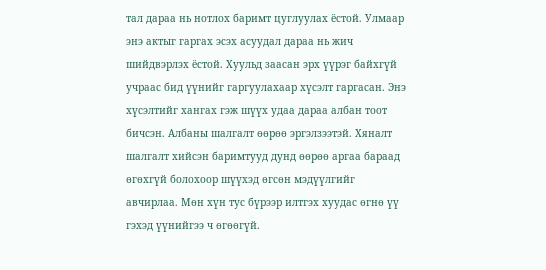тал дараа нь нотлох баримт цуглуулах ёстой. Улмаар энэ актыг гаргах эсэх асуудал дараа нь жич шийдвэрлэх ёстой. Хуульд заасан эрх үүрэг байхгүй учраас бид үүнийг гаргуулахаар хүсэлт гаргасан. Энэ хүсэлтийг хангах гэж шүүх удаа дараа албан тоот бичсэн. Албаны шалгалт өөрөө эргэлзээтэй. Хяналт шалгалт хийсэн баримтууд дунд өөрөө аргаа бараад өгөхгүй болохоор шүүхэд өгсөн мэдүүлгийг авчирлаа. Мөн хүн тус бүрээр илтгэх хуудас өгнө үү гэхэд үүнийгээ ч өгөөгүй.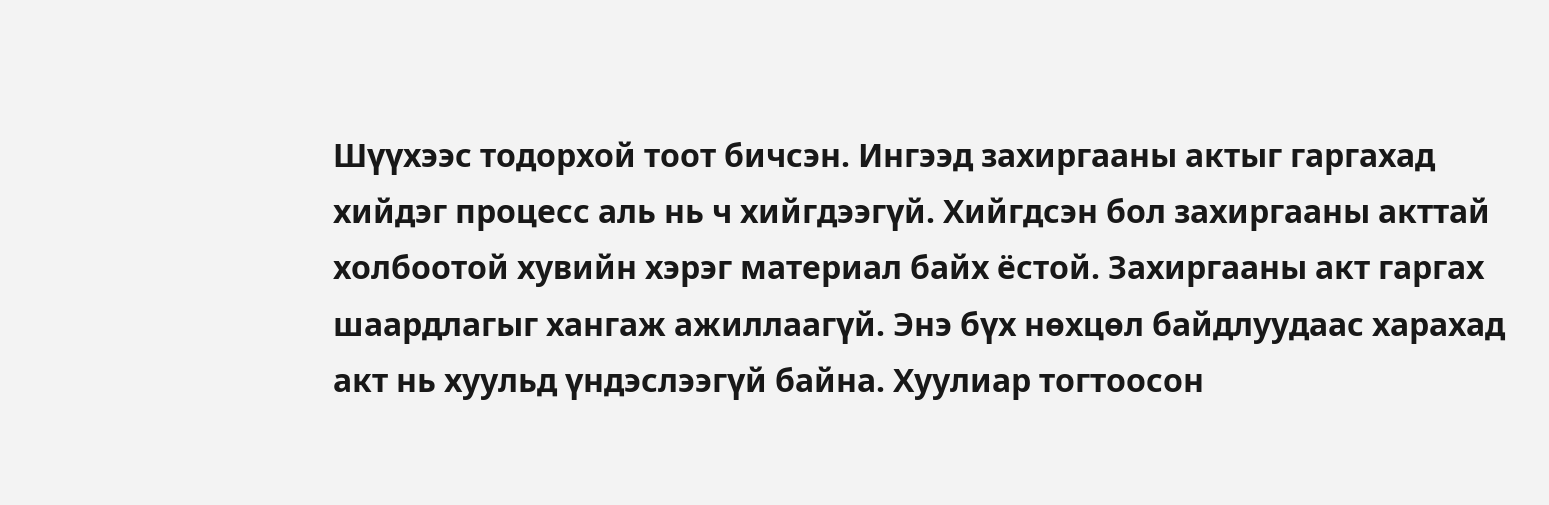Шүүхээс тодорхой тоот бичсэн. Ингээд захиргааны актыг гаргахад хийдэг процесс аль нь ч хийгдээгүй. Хийгдсэн бол захиргааны акттай холбоотой хувийн хэрэг материал байх ёстой. Захиргааны акт гаргах шаардлагыг хангаж ажиллаагүй. Энэ бүх нөхцөл байдлуудаас харахад акт нь хуульд үндэслээгүй байна. Хуулиар тогтоосон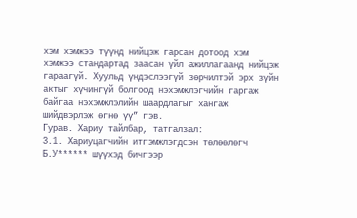хэм хэмжээ түүнд нийцэж гарсан дотоод хэм хэмжээ стандартад заасан үйл ажиллагаанд нийцэж гараагүй. Хуульд үндэслээгүй зөрчилтэй эрх зүйн актыг хүчингүй болгоод нэхэмжлэгчийн гаргаж байгаа нэхэмжлэлийн шаардлагыг хангаж шийдвэрлэж өгнө үү” гэв.
Гурав. Хариу тайлбар, татгалзал:
3.1. Хариуцагчийн итгэмжлэгдсэн төлөөлөгч Б.У****** шүүхэд бичгээр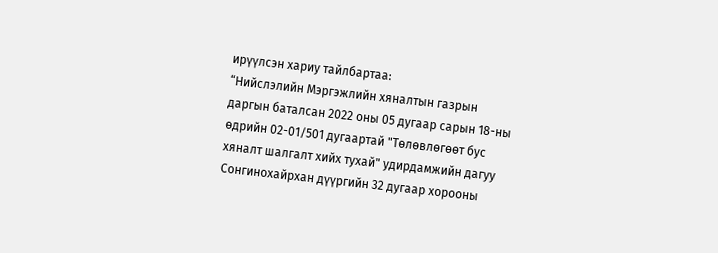ирүүлсэн хариу тайлбартаа:
“Нийслэлийн Мэргэжлийн хяналтын газрын даргын баталсан 2022 оны 05 дугаар сарын 18-ны өдрийн 02-01/501 дугаартай "Төлөвлөгөөт бус хяналт шалгалт хийх тухай" удирдамжийн дагуу Сонгинохайрхан дүүргийн 32 дугаар хорооны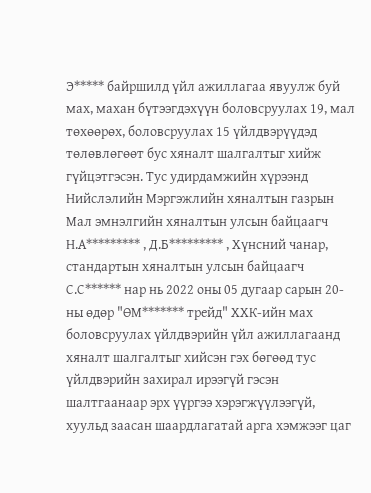Э***** байршилд үйл ажиллагаа явуулж буй мах, махан бүтээгдэхүүн боловсруулах 19, мал төхөөрөх, боловсруулах 15 үйлдвэрүүдэд төлөвлөгөөт бус хяналт шалгалтыг хийж гүйцэтгэсэн. Тус удирдамжийн хүрээнд Нийслэлийн Мэргэжлийн хяналтын газрын Мал эмнэлгийн хяналтын улсын байцаагч Н.А********* , Д.Б********* , Хүнсний чанар, стандартын хяналтын улсын байцаагч С.С****** нар нь 2022 оны 05 дугаар сарын 20-ны өдөр "ӨМ******* трейд" ХХК-ийн мах боловсруулах үйлдвэрийн үйл ажиллагаанд хяналт шалгалтыг хийсэн гэх бөгөөд тус үйлдвэрийн захирал ирээгүй гэсэн шалтгаанаар эрх үүргээ хэрэгжүүлээгүй, хуульд заасан шаардлагатай арга хэмжээг цаг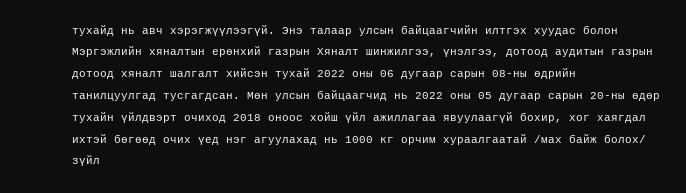тухайд нь авч хэрэгжүүлээгүй. Энэ талаар улсын байцаагчийн илтгэх хуудас болон Мэргэжлийн хяналтын ерөнхий газрын Хяналт шинжилгээ, үнэлгээ, дотоод аудитын газрын дотоод хяналт шалгалт хийсэн тухай 2022 оны 06 дугаар сарын 08-ны өдрийн танилцуулгад тусгагдсан. Мөн улсын байцаагчид нь 2022 оны 05 дугаар сарын 20-ны өдөр тухайн үйлдвэрт очиход 2018 оноос хойш үйл ажиллагаа явуулаагүй бохир, хог хаягдал ихтэй бөгөөд очих үед нэг агуулахад нь 1000 кг орчим хураалгаатай /мах байж болох/ зүйл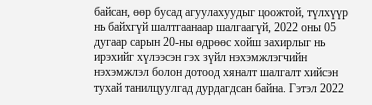байсан, өөр бусад агуулахуудыг цоожтой, түлхүүр нь байхгүй шалтгаанаар шалгаагүй, 2022 оны 05 дугаар сарын 20-ны өдрөөс хойш захирлыг нь ирэхийг хүлээсэн гэх зүйл нэхэмжлэгчийн нэхэмжлэл болон дотоод хяналт шалгалт хийсэн тухай танилцуулгад дурдагдсан байна. Гэтэл 2022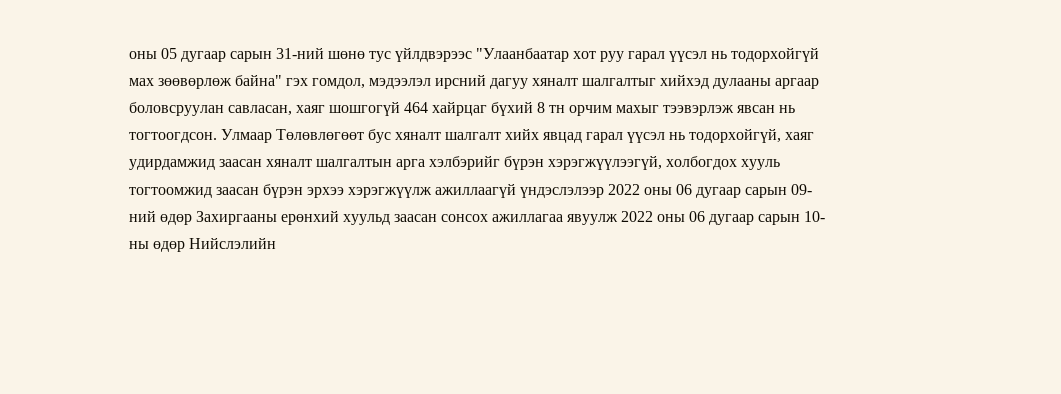оны 05 дугаар сарын 31-ний шөнө тус үйлдвэрээс "Улаанбаатар хот руу гарал үүсэл нь тодорхойгүй мах зөөвөрлөж байна" гэх гомдол, мэдээлэл ирсний дагуу хяналт шалгалтыг хийхэд дулааны аргаар боловсруулан савласан, хаяг шошгогүй 464 хайрцаг бүхий 8 тн орчим махыг тээвэрлэж явсан нь тогтоогдсон. Улмаар Төлөвлөгөөт бус хяналт шалгалт хийх явцад гарал үүсэл нь тодорхойгүй, хаяг удирдамжид заасан хяналт шалгалтын арга хэлбэрийг бүрэн хэрэгжүүлээгүй, холбогдох хууль тогтоомжид заасан бүрэн эрхээ хэрэгжүүлж ажиллаагүй үндэслэлээр 2022 оны 06 дугаар сарын 09-ний өдөр Захиргааны ерөнхий хуульд заасан сонсох ажиллагаа явуулж 2022 оны 06 дугаар сарын 10-ны өдөр Нийслэлийн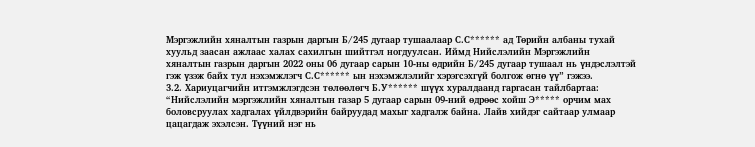Мэргэжлийн хяналтын газрын даргын Б/245 дугаар тушаалаар С.С****** ад Төрийн албаны тухай хуульд заасан ажлаас халах сахилгын шийтгэл ногдуулсан. Иймд Нийслэлийн Мэргэжлийн хяналтын газрын даргын 2022 оны 06 дугаар сарын 10-ны өдрийн Б/245 дугаар тушаал нь үндэслэлтэй гэж үзэж байх тул нэхэмжлэгч С.С****** ын нэхэмжлэлийг хэрэгсэхгүй болгож өгнө үү” гэжээ.
3.2. Хариуцагчийн итгэмжлэгдсэн төлөөлөгч Б.У****** шүүх хуралдаанд гаргасан тайлбартаа:
“Нийслэлийн мэргэжлийн хяналтын газар 5 дугаар сарын 09-ний өдрөөс хойш Э***** орчим мах боловсруулах хадгалах үйлдвэрийн байруудад махыг хадгалж байна. Лайв хийдэг сайтаар улмаар цацагдаж эхэлсэн. Түүний нэг нь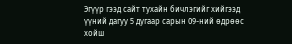Эгүүр гээд сайт тухайн бичлэгийг хийгээд үүний дагуу 5 дугаар сарын 09-ний өдрөөс хойш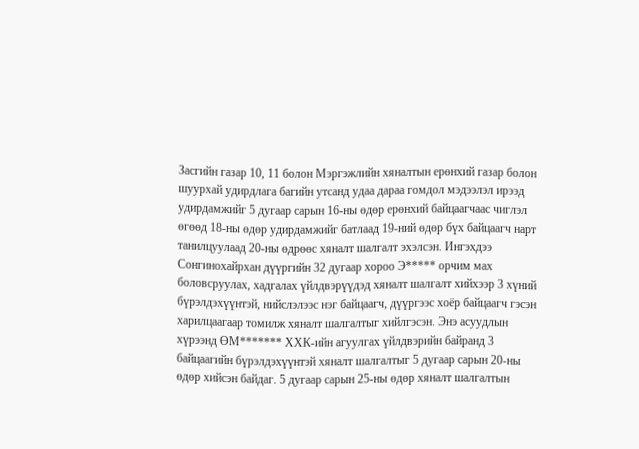Засгийн газар 10, 11 болон Мэргэжлийн хяналтын ерөнхий газар болон шуурхай удирдлага багийн утсанд удаа дараа гомдол мэдээлэл ирээд удирдамжийг 5 дугаар сарын 16-ны өдөр ерөнхий байцаагчаас чиглэл өгөөд 18-ны өдөр удирдамжийг батлаад 19-ний өдөр бүх байцаагч нарт танилцуулаад 20-ны өдрөөс хяналт шалгалт эхэлсэн. Ингэхдээ Сонгинохайрхан дүүргийн 32 дугаар хороо Э***** орчим мах боловсруулах, хадгалах үйлдвэрүүдэд хяналт шалгалт хийхээр 3 хүний бүрэлдэхүүнтэй, нийслэлээс нэг байцаагч, дүүргээс хоёр байцаагч гэсэн харилцаагаар томилж хяналт шалгалтыг хийлгэсэн. Энэ асуудлын хүрээнд ӨМ******* ХХК-ийн агуулгах үйлдвэрийн байранд 3 байцаагийн бүрэлдэхүүнтэй хяналт шалгалтыг 5 дугаар сарын 20-ны өдөр хийсэн байдаг. 5 дугаар сарын 25-ны өдөр хяналт шалгалтын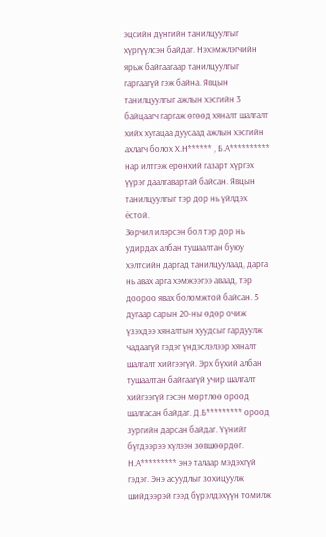эцсийн дүнгийн танилцуулгыг хүргүүлсэн байдаг. Нэхэмжлэгчийн ярьж байгаагаар танилцуулгыг гаргаагүй гэж байна. Явцын танилцуулгыг ажлын хэсгийн 3 байцаагч гаргаж өгөөд хяналт шалгалт хийх хугацаа дуусаад ажлын хэсгийн ахлагч болох Х.Н****** , Б.А********** нар илтгэж ерөнхий газарт хүргэх үүрэг даалгавартай байсан. Явцын танилцуулгыг тэр дор нь үйлдэх ёстой.
Зөрчил илэрсэн бол тэр дор нь удирдах албан тушаалтан буюу хэлтсийн даргад танилцуулаад, дарга нь авах арга хэмжээгээ аваад, тэр доороо явах боломжтой байсан. 5 дугаар сарын 20-ны өдөр очиж үзэхдээ хяналтын хуудсыг гардуулж чадаагүй гэдэг үндэслэлээр хяналт шалгалт хийгээгүй. Эрх бүхий албан тушаалтан байгаагүй учир шалгалт хийгээгүй гэсэн мөртлөө ороод шалгасан байдаг. Д.Б********* ороод зургийн дарсан байдаг. Үүнийг бүгдээрээ хүлээн зөвшөөрдөг. Н.А********* энэ талаар мэдэхгүй гэдэг. Энэ асуудлыг зохицуулж шийдээрэй гээд бүрэлдэхүүн томилж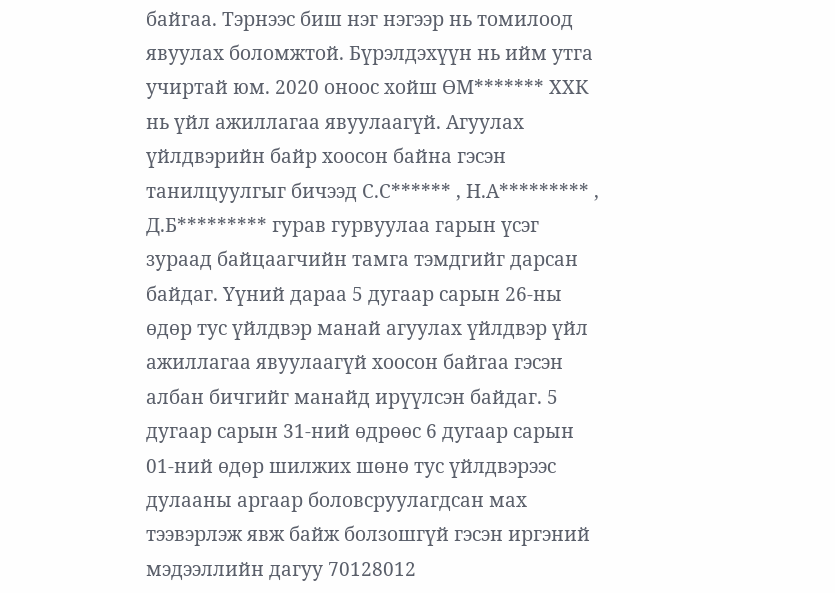байгаа. Тэрнээс биш нэг нэгээр нь томилоод явуулах боломжтой. Бүрэлдэхүүн нь ийм утга учиртай юм. 2020 оноос хойш ӨМ******* ХХК нь үйл ажиллагаа явуулаагүй. Агуулах үйлдвэрийн байр хоосон байна гэсэн танилцуулгыг бичээд С.С****** , Н.А********* , Д.Б********* гурав гурвуулаа гарын үсэг зураад байцаагчийн тамга тэмдгийг дарсан байдаг. Үүний дараа 5 дугаар сарын 26-ны өдөр тус үйлдвэр манай агуулах үйлдвэр үйл ажиллагаа явуулаагүй хоосон байгаа гэсэн албан бичгийг манайд ирүүлсэн байдаг. 5 дугаар сарын 31-ний өдрөөс 6 дугаар сарын 01-ний өдөр шилжих шөнө тус үйлдвэрээс дулааны аргаар боловсруулагдсан мах тээвэрлэж явж байж болзошгүй гэсэн иргэний мэдээллийн дагуу 70128012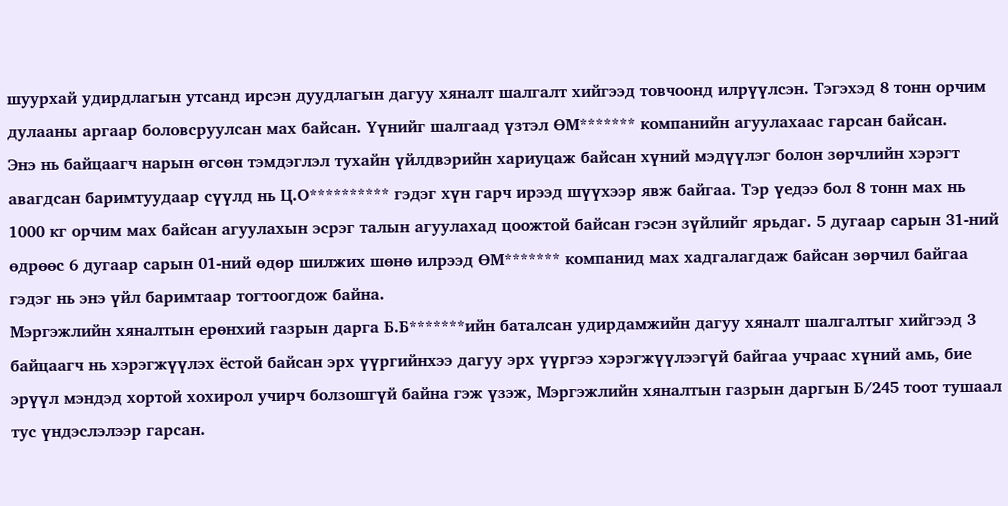шуурхай удирдлагын утсанд ирсэн дуудлагын дагуу хяналт шалгалт хийгээд товчоонд илрүүлсэн. Тэгэхэд 8 тонн орчим дулааны аргаар боловсруулсан мах байсан. Үүнийг шалгаад үзтэл ӨМ******* компанийн агуулахаас гарсан байсан.
Энэ нь байцаагч нарын өгсөн тэмдэглэл тухайн үйлдвэрийн хариуцаж байсан хүний мэдүүлэг болон зөрчлийн хэрэгт авагдсан баримтуудаар сүүлд нь Ц.О********** гэдэг хүн гарч ирээд шүүхээр явж байгаа. Тэр үедээ бол 8 тонн мах нь 1000 кг орчим мах байсан агуулахын эсрэг талын агуулахад цоожтой байсан гэсэн зүйлийг ярьдаг. 5 дугаар сарын 31-ний өдрөөс 6 дугаар сарын 01-ний өдөр шилжих шөнө илрээд ӨМ******* компанид мах хадгалагдаж байсан зөрчил байгаа гэдэг нь энэ үйл баримтаар тогтоогдож байна.
Мэргэжлийн хяналтын ерөнхий газрын дарга Б.Б*******ийн баталсан удирдамжийн дагуу хяналт шалгалтыг хийгээд 3 байцаагч нь хэрэгжүүлэх ёстой байсан эрх үүргийнхээ дагуу эрх үүргээ хэрэгжүүлээгүй байгаа учраас хүний амь, бие эрүүл мэндэд хортой хохирол учирч болзошгүй байна гэж үзэж, Мэргэжлийн хяналтын газрын даргын Б/245 тоот тушаал тус үндэслэлээр гарсан.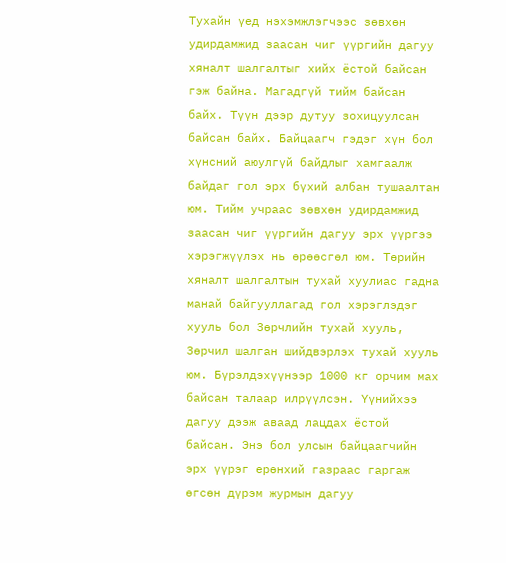Тухайн үед нэхэмжлэгчээс зөвхөн удирдамжид заасан чиг үүргийн дагуу хяналт шалгалтыг хийх ёстой байсан гэж байна. Магадгүй тийм байсан байх. Түүн дээр дутуу зохицуулсан байсан байх. Байцаагч гэдэг хүн бол хүнсний аюулгүй байдлыг хамгаалж байдаг гол эрх бүхий албан тушаалтан юм. Тийм учраас зөвхөн удирдамжид заасан чиг үүргийн дагуу эрх үүргээ хэрэгжүүлэх нь өрөөсгөл юм. Төрийн хяналт шалгалтын тухай хуулиас гадна манай байгууллагад гол хэрэглэдэг хууль бол Зөрчлийн тухай хууль, Зөрчил шалган шийдвэрлэх тухай хууль юм. Бүрэлдэхүүнээр 1000 кг орчим мах байсан талаар илрүүлсэн. Үүнийхээ дагуу дээж аваад лацдах ёстой байсан. Энэ бол улсын байцаагчийн эрх үүрэг ерөнхий газраас гаргаж өгсөн дүрэм журмын дагуу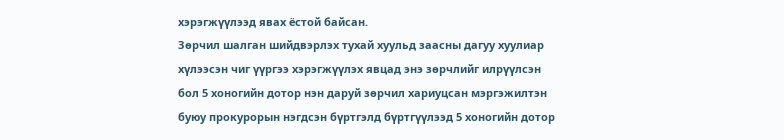хэрэгжүүлээд явах ёстой байсан.
Зөрчил шалган шийдвэрлэх тухай хуульд заасны дагуу хуулиар хүлээсэн чиг үүргээ хэрэгжүүлэх явцад энэ зөрчлийг илрүүлсэн бол 5 хоногийн дотор нэн даруй зөрчил хариуцсан мэргэжилтэн буюу прокурорын нэгдсэн бүртгэлд бүртгүүлээд 5 хоногийн дотор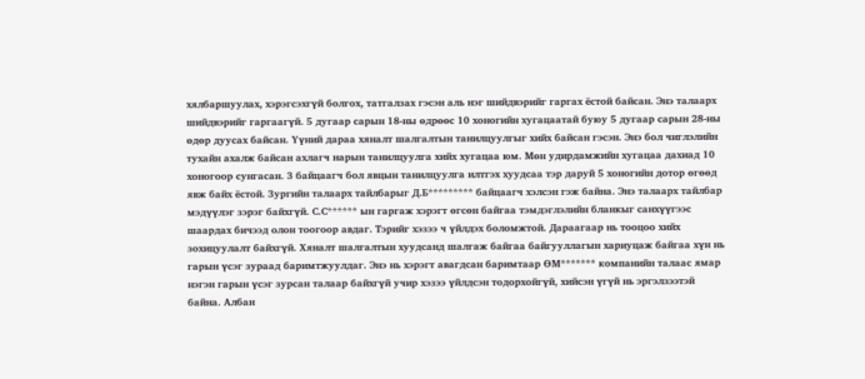хялбаршуулах, хэрэгсэхгүй болгох, татгалзах гэсэн аль нэг шийдвэрийг гаргах ёстой байсан. Энэ талаарх шийдвэрийг гаргаагүй. 5 дугаар сарын 18-ны өдрөөс 10 хоногийн хугацаатай буюу 5 дугаар сарын 28-ны өдөр дуусах байсан. Үүний дараа хяналт шалгалтын танилцуулгыг хийх байсан гэсэн. Энэ бол чиглэлийн тухайн ахалж байсан ахлагч нарын танилцуулга хийх хугацаа юм. Мөн удирдамжийн хугацаа дахиад 10 хоногоор сунгасан. 3 байцаагч бол явцын танилцуулга илтгэх хуудсаа тэр даруй 5 хоногийн дотор өгөөд явж байх ёстой. Зургийн талаарх тайлбарыг Д.Б********* байцаагч хэлсэн гэж байна. Энэ талаарх тайлбар мэдүүлэг зэрэг байхгүй. С.С****** ын гаргаж хэрэгт өгсөн байгаа тэмдэглэлийн бланкыг санхүүгээс шаардах бичээд олон тоогоор авдаг. Тэрийг хэзээ ч үйлдэх боломжтой. Дараагаар нь тооцоо хийх зохицуулалт байхгүй. Хяналт шалгалтын хуудсанд шалгаж байгаа байгууллагын хариуцаж байгаа хүн нь гарын үсэг зураад баримтжуулдаг. Энэ нь хэрэгт авагдсан баримтаар ӨМ******* компанийн талаас ямар нэгэн гарын үсэг зурсан талаар байхгүй учир хэзээ үйлдсэн тодорхойгүй, хийсэн үгүй нь эргэлзээтэй байна. Албан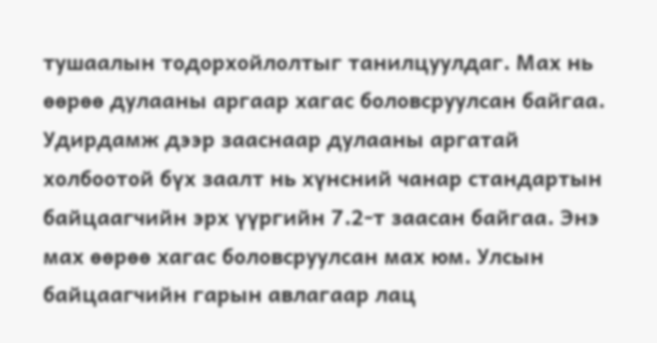тушаалын тодорхойлолтыг танилцуулдаг. Мах нь өөрөө дулааны аргаар хагас боловсруулсан байгаа. Удирдамж дээр зааснаар дулааны аргатай холбоотой бүх заалт нь хүнсний чанар стандартын байцаагчийн эрх үүргийн 7.2-т заасан байгаа. Энэ мах өөрөө хагас боловсруулсан мах юм. Улсын байцаагчийн гарын авлагаар лац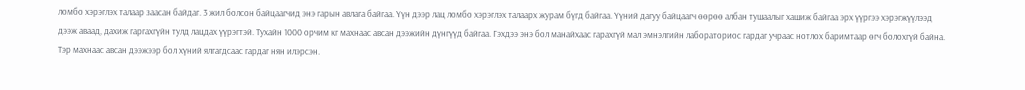ломбо хэрэглэх талаар заасан байдаг. 3 жил болсон байцаагчид энэ гарын авлага байгаа. Үүн дээр лац ломбо хэрэглэх талаарх журам бүгд байгаа. Үүний дагуу байцаагч өөрөө албан тушаалыг хашиж байгаа эрх үүргээ хэрэгжүүлээд дээж аваад, дахиж гаргахгүйн тулд лацдах үүрэгтэй. Тухайн 1000 орчим кг махнаас авсан дээжийн дүнгүүд байгаа. Гэхдээ энэ бол манайхаас гарахгүй мал эмнэлгийн лабораториос гардаг учраас нотлох баримтаар өгч болохгүй байна. Тэр махнаас авсан дээжээр бол хүний ялгагдсаас гардаг нян илэрсэн.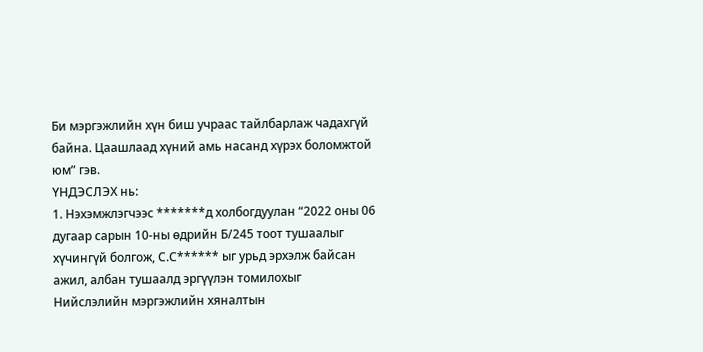Би мэргэжлийн хүн биш учраас тайлбарлаж чадахгүй байна. Цаашлаад хүний амь насанд хүрэх боломжтой юм” гэв.
ҮНДЭСЛЭХ нь:
1. Нэхэмжлэгчээс *******д холбогдуулан “2022 оны 06 дугаар сарын 10-ны өдрийн Б/245 тоот тушаалыг хүчингүй болгож, С.С****** ыг урьд эрхэлж байсан ажил, албан тушаалд эргүүлэн томилохыг Нийслэлийн мэргэжлийн хяналтын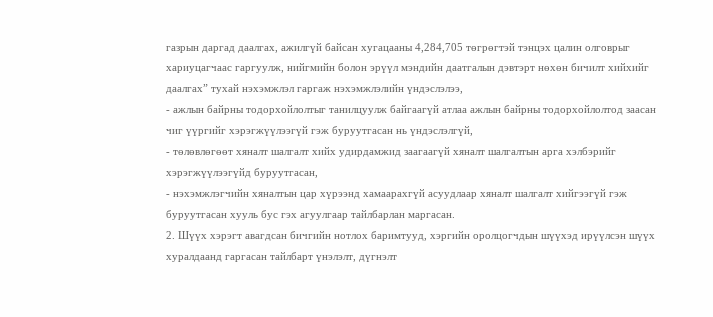газрын даргад даалгах, ажилгүй байсан хугацааны 4,284,705 төгрөгтэй тэнцэх цалин олговрыг хариуцагчаас гаргуулж, нийгмийн болон эрүүл мэндийн даатгалын дэвтэрт нөхөн бичилт хийхийг даалгах” тухай нэхэмжлэл гаргаж нэхэмжлэлийн үндэслэлээ,
- ажлын байрны тодорхойлолтыг танилцуулж байгаагүй атлаа ажлын байрны тодорхойлолтод заасан чиг үүргийг хэрэгжүүлээгүй гэж буруутгасан нь үндэслэлгүй,
- төлөвлөгөөт хяналт шалгалт хийх удирдамжид заагаагүй хяналт шалгалтын арга хэлбэрийг хэрэгжүүлээгүйд буруутгасан,
- нэхэмжлэгчийн хяналтын цар хүрээнд хамаарахгүй асуудлаар хяналт шалгалт хийгээгүй гэж буруутгасан хууль бус гэх агуулгаар тайлбарлан маргасан.
2. Шүүх хэрэгт авагдсан бичгийн нотлох баримтууд, хэргийн оролцогчдын шүүхэд ирүүлсэн шүүх хуралдаанд гаргасан тайлбарт үнэлэлт, дүгнэлт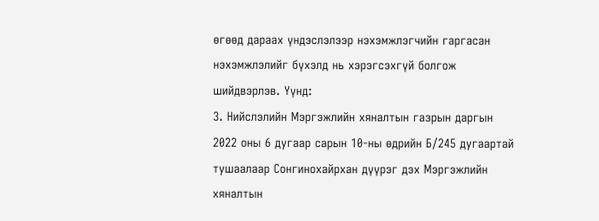өгөөд дараах үндэслэлээр нэхэмжлэгчийн гаргасан нэхэмжлэлийг бүхэлд нь хэрэгсэхгүй болгож шийдвэрлэв. Үүнд:
3. Нийслэлийн Мэргэжлийн хяналтын газрын даргын 2022 оны 6 дугаар сарын 10-ны өдрийн Б/245 дугаартай тушаалаар Сонгинохайрхан дүүрэг дэх Мэргэжлийн хяналтын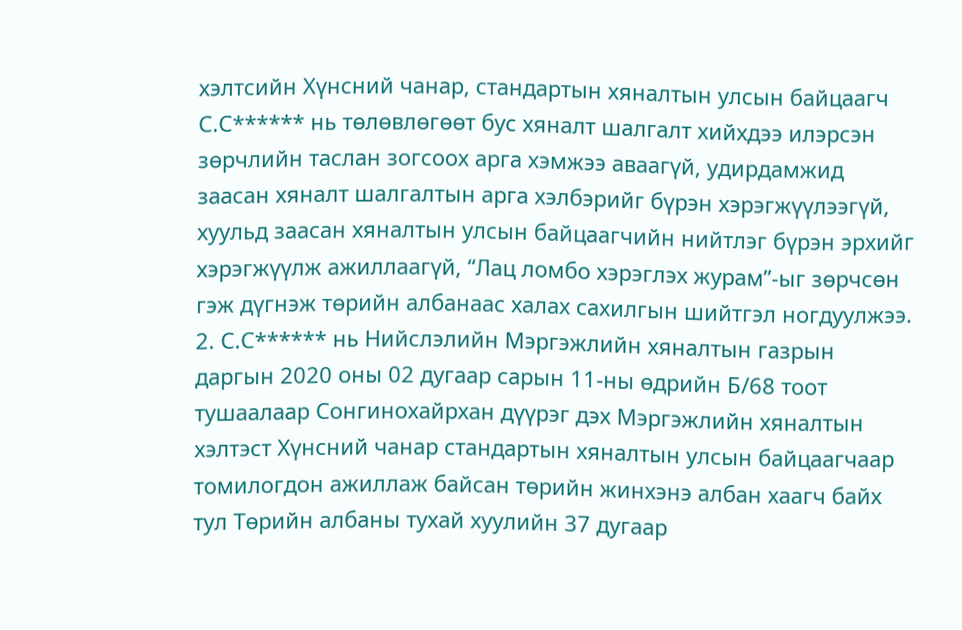хэлтсийн Хүнсний чанар, стандартын хяналтын улсын байцаагч С.С****** нь төлөвлөгөөт бус хяналт шалгалт хийхдээ илэрсэн зөрчлийн таслан зогсоох арга хэмжээ аваагүй, удирдамжид заасан хяналт шалгалтын арга хэлбэрийг бүрэн хэрэгжүүлээгүй, хуульд заасан хяналтын улсын байцаагчийн нийтлэг бүрэн эрхийг хэрэгжүүлж ажиллаагүй, “Лац ломбо хэрэглэх журам”-ыг зөрчсөн гэж дүгнэж төрийн албанаас халах сахилгын шийтгэл ногдуулжээ.
2. С.С****** нь Нийслэлийн Мэргэжлийн хяналтын газрын даргын 2020 оны 02 дугаар сарын 11-ны өдрийн Б/68 тоот тушаалаар Сонгинохайрхан дүүрэг дэх Мэргэжлийн хяналтын хэлтэст Хүнсний чанар стандартын хяналтын улсын байцаагчаар томилогдон ажиллаж байсан төрийн жинхэнэ албан хаагч байх тул Төрийн албаны тухай хуулийн 37 дугаар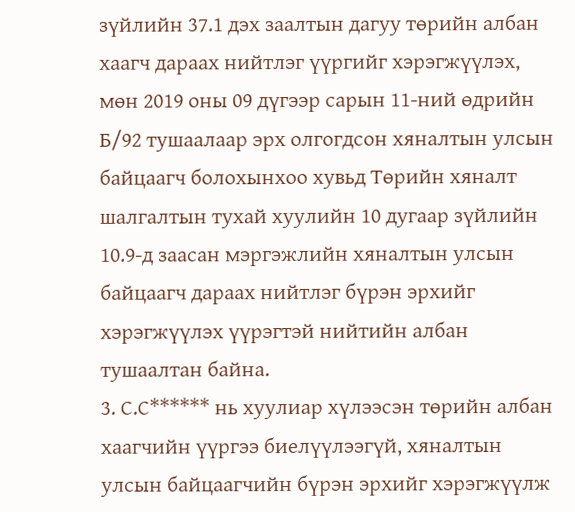зүйлийн 37.1 дэх заалтын дагуу төрийн албан хаагч дараах нийтлэг үүргийг хэрэгжүүлэх, мөн 2019 оны 09 дүгээр сарын 11-ний өдрийн Б/92 тушаалаар эрх олгогдсон хяналтын улсын байцаагч болохынхоо хувьд Төрийн хяналт шалгалтын тухай хуулийн 10 дугаар зүйлийн 10.9-д заасан мэргэжлийн хяналтын улсын байцаагч дараах нийтлэг бүрэн эрхийг хэрэгжүүлэх үүрэгтэй нийтийн албан тушаалтан байна.
3. С.С****** нь хуулиар хүлээсэн төрийн албан хаагчийн үүргээ биелүүлээгүй, хяналтын улсын байцаагчийн бүрэн эрхийг хэрэгжүүлж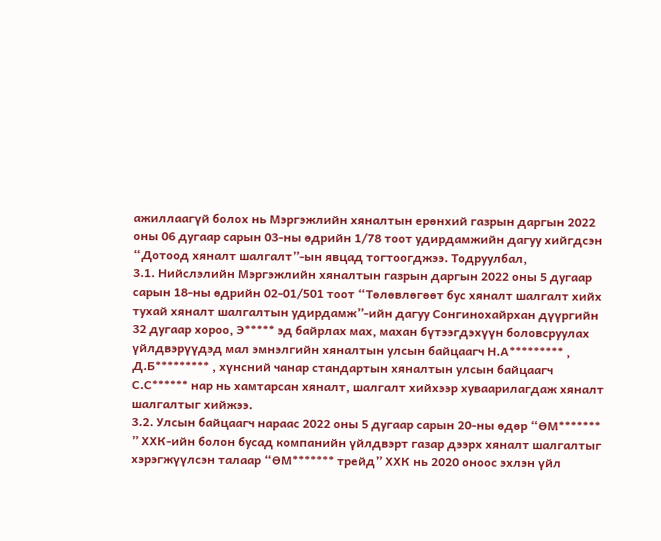ажиллаагүй болох нь Мэргэжлийн хяналтын ерөнхий газрын даргын 2022 оны 06 дугаар сарын 03-ны өдрийн 1/78 тоот удирдамжийн дагуу хийгдсэн “Дотоод хяналт шалгалт”-ын явцад тогтоогджээ. Тодруулбал,
3.1. Нийслэлийн Мэргэжлийн хяналтын газрын даргын 2022 оны 5 дугаар сарын 18-ны өдрийн 02-01/501 тоот “Төлөвлөгөөт бус хяналт шалгалт хийх тухай хяналт шалгалтын удирдамж”-ийн дагуу Сонгинохайрхан дүүргийн 32 дугаар хороо, Э***** эд байрлах мах, махан бүтээгдэхүүн боловсруулах үйлдвэрүүдэд мал эмнэлгийн хяналтын улсын байцаагч Н.А********* , Д.Б********* , хүнсний чанар стандартын хяналтын улсын байцаагч С.С****** нар нь хамтарсан хяналт, шалгалт хийхээр хуваарилагдаж хяналт шалгалтыг хийжээ.
3.2. Улсын байцаагч нараас 2022 оны 5 дугаар сарын 20-ны өдөр “ӨМ******* ” ХХК-ийн болон бусад компанийн үйлдвэрт газар дээрх хяналт шалгалтыг хэрэгжүүлсэн талаар “ӨМ******* трейд” ХХК нь 2020 оноос эхлэн үйл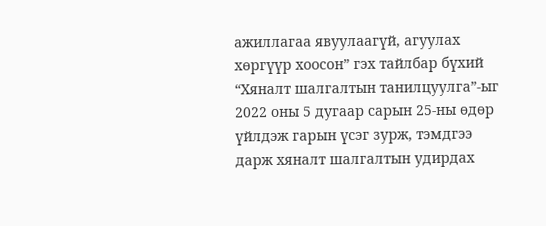ажиллагаа явуулаагүй, агуулах хөргүүр хоосон” гэх тайлбар бүхий “Хяналт шалгалтын танилцуулга”-ыг 2022 оны 5 дугаар сарын 25-ны өдөр үйлдэж гарын үсэг зурж, тэмдгээ дарж хяналт шалгалтын удирдах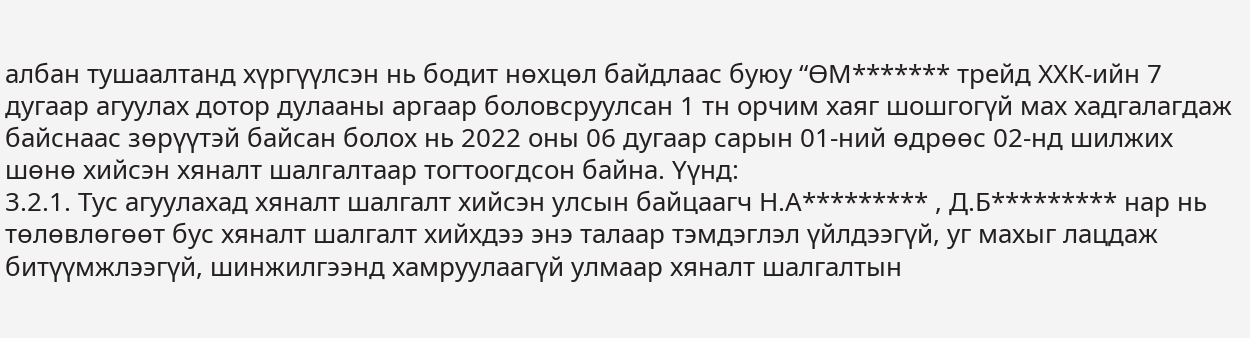албан тушаалтанд хүргүүлсэн нь бодит нөхцөл байдлаас буюу “ӨМ******* трейд ХХК-ийн 7 дугаар агуулах дотор дулааны аргаар боловсруулсан 1 тн орчим хаяг шошгогүй мах хадгалагдаж байснаас зөрүүтэй байсан болох нь 2022 оны 06 дугаар сарын 01-ний өдрөөс 02-нд шилжих шөнө хийсэн хяналт шалгалтаар тогтоогдсон байна. Үүнд:
3.2.1. Тус агуулахад хяналт шалгалт хийсэн улсын байцаагч Н.А********* , Д.Б********* нар нь төлөвлөгөөт бус хяналт шалгалт хийхдээ энэ талаар тэмдэглэл үйлдээгүй, уг махыг лацдаж битүүмжлээгүй, шинжилгээнд хамруулаагүй улмаар хяналт шалгалтын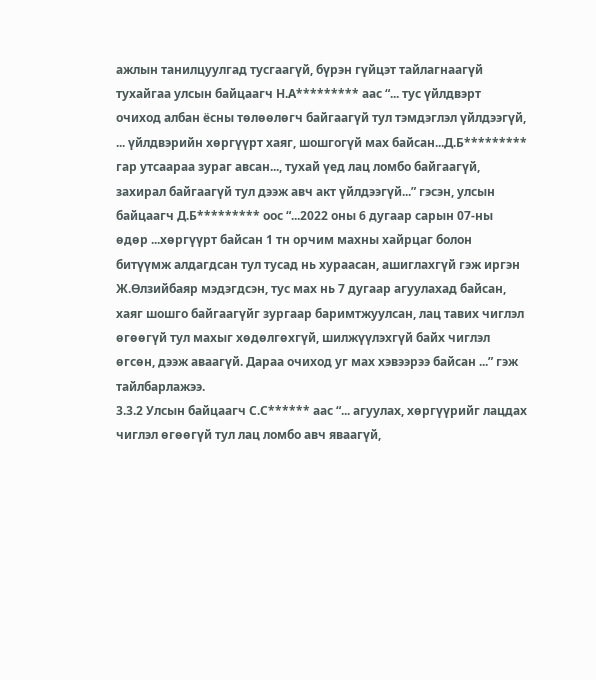ажлын танилцуулгад тусгаагүй, бүрэн гүйцэт тайлагнаагүй тухайгаа улсын байцаагч Н.А********* аас “... тус үйлдвэрт очиход албан ёсны төлөөлөгч байгаагүй тул тэмдэглэл үйлдээгүй, ... үйлдвэрийн хөргүүрт хаяг, шошгогүй мах байсан...Д.Б********* гар утсаараа зураг авсан..., тухай үед лац ломбо байгаагүй, захирал байгаагүй тул дээж авч акт үйлдээгүй...” гэсэн, улсын байцаагч Д.Б********* оос “...2022 оны 6 дугаар сарын 07-ны өдөр ...хөргүүрт байсан 1 тн орчим махны хайрцаг болон битүүмж алдагдсан тул тусад нь хураасан, ашиглахгүй гэж иргэн Ж.Өлзийбаяр мэдэгдсэн, тус мах нь 7 дугаар агуулахад байсан, хаяг шошго байгаагүйг зургаар баримтжуулсан, лац тавих чиглэл өгөөгүй тул махыг хөдөлгөхгүй, шилжүүлэхгүй байх чиглэл өгсөн, дээж аваагүй. Дараа очиход уг мах хэвээрээ байсан ...” гэж тайлбарлажээ.
3.3.2 Улсын байцаагч С.С****** аас “... агуулах, хөргүүрийг лацдах чиглэл өгөөгүй тул лац ломбо авч яваагүй,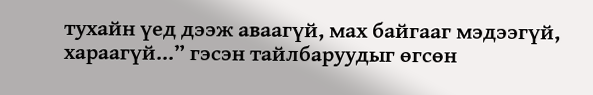тухайн үед дээж аваагүй, мах байгааг мэдээгүй, хараагүй...” гэсэн тайлбаруудыг өгсөн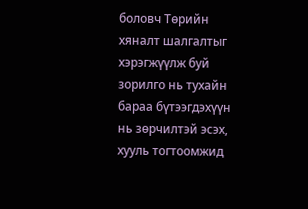боловч Төрийн хяналт шалгалтыг хэрэгжүүлж буй зорилго нь тухайн бараа бүтээгдэхүүн нь зөрчилтэй эсэх, хууль тогтоомжид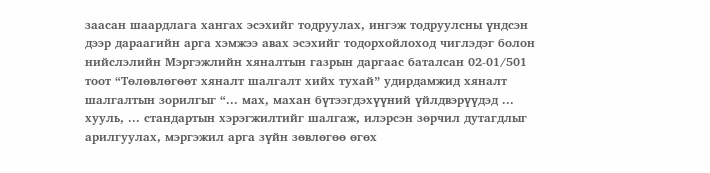заасан шаардлага хангах эсэхийг тодруулах, ингэж тодруулсны үндсэн дээр дараагийн арга хэмжээ авах эсэхийг тодорхойлоход чиглэдэг болон нийслэлийн Мэргэжлийн хяналтын газрын даргаас баталсан 02-01/501 тоот “Төлөвлөгөөт хяналт шалгалт хийх тухай” удирдамжид хяналт шалгалтын зорилгыг “... мах, махан бүтээгдэхүүний үйлдвэрүүдэд ... хууль, ... стандартын хэрэгжилтийг шалгаж, илэрсэн зөрчил дутагдлыг арилгуулах, мэргэжил арга зүйн зөвлөгөө өгөх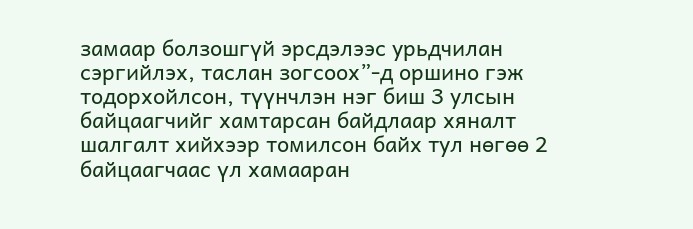замаар болзошгүй эрсдэлээс урьдчилан сэргийлэх, таслан зогсоох”-д оршино гэж тодорхойлсон, түүнчлэн нэг биш 3 улсын байцаагчийг хамтарсан байдлаар хяналт шалгалт хийхээр томилсон байх тул нөгөө 2 байцаагчаас үл хамааран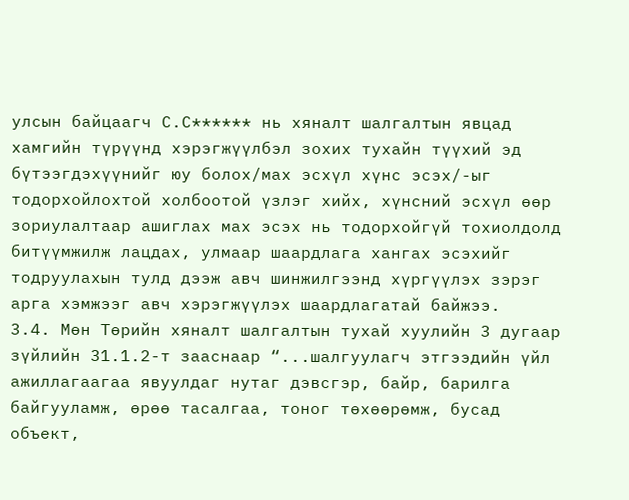улсын байцаагч С.С****** нь хяналт шалгалтын явцад хамгийн түрүүнд хэрэгжүүлбэл зохих тухайн түүхий эд бүтээгдэхүүнийг юу болох/мах эсхүл хүнс эсэх/-ыг тодорхойлохтой холбоотой үзлэг хийх, хүнсний эсхүл өөр зориулалтаар ашиглах мах эсэх нь тодорхойгүй тохиолдолд битүүмжилж лацдах, улмаар шаардлага хангах эсэхийг тодруулахын тулд дээж авч шинжилгээнд хүргүүлэх зэрэг арга хэмжээг авч хэрэгжүүлэх шаардлагатай байжээ.
3.4. Мөн Төрийн хяналт шалгалтын тухай хуулийн 3 дугаар зүйлийн 31.1.2-т зааснаар “...шалгуулагч этгээдийн үйл ажиллагаагаа явуулдаг нутаг дэвсгэр, байр, барилга байгууламж, өрөө тасалгаа, тоног төхөөрөмж, бусад объект,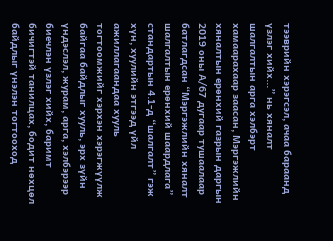тээврийн хэрэгсэл, ачаа бараанд үзлэг хийх...” нь хяналт шалгалтын арга хэлбэрт хамаарахаар заасан, Мэргэжлийн хяналтын ерөнхий газрын даргын 2019 оны А/67 дугаар тушаалаар батлагдсан “Мэргэжлийн хяналт шалгалтын ерөнхий шаардлага” стандартын 4.1-д “шалгалт” гэж хүн, хуулийн этгээд үйл ажиллагаандаа хууль тогтоомжийг хэрхэн хэрэгжүүлж байгаа байдлыг хууль, эрх зүйн үндэслэл, журам, арга, хэлбэрээр биечлэн үзлэг хийх, баримт бичигтэй танилцах, бодит нөхцөл байдлыг үнэлэн тогтооход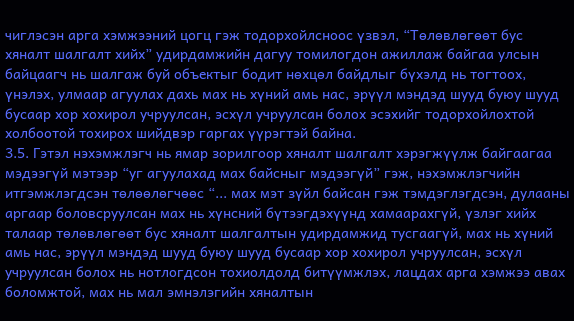чиглэсэн арга хэмжээний цогц гэж тодорхойлсноос үзвэл, “Төлөвлөгөөт бус хяналт шалгалт хийх” удирдамжийн дагуу томилогдон ажиллаж байгаа улсын байцаагч нь шалгаж буй объектыг бодит нөхцөл байдлыг бүхэлд нь тогтоох, үнэлэх, улмаар агуулах дахь мах нь хүний амь нас, эрүүл мэндэд шууд буюу шууд бусаар хор хохирол учруулсан, эсхүл учруулсан болох эсэхийг тодорхойлохтой холбоотой тохирох шийдвэр гаргах үүрэгтэй байна.
3.5. Гэтэл нэхэмжлэгч нь ямар зорилгоор хяналт шалгалт хэрэгжүүлж байгаагаа мэдээгүй мэтээр “уг агуулахад мах байсныг мэдээгүй” гэж, нэхэмжлэгчийн итгэмжлэгдсэн төлөөлөгчөөс “... мах мэт зүйл байсан гэж тэмдэглэгдсэн, дулааны аргаар боловсруулсан мах нь хүнсний бүтээгдэхүүнд хамаарахгүй, үзлэг хийх талаар төлөвлөгөөт бус хяналт шалгалтын удирдамжид тусгаагүй, мах нь хүний амь нас, эрүүл мэндэд шууд буюу шууд бусаар хор хохирол учруулсан, эсхүл учруулсан болох нь нотлогдсон тохиолдолд битүүмжлэх, лацдах арга хэмжээ авах боломжтой, мах нь мал эмнэлэгийн хяналтын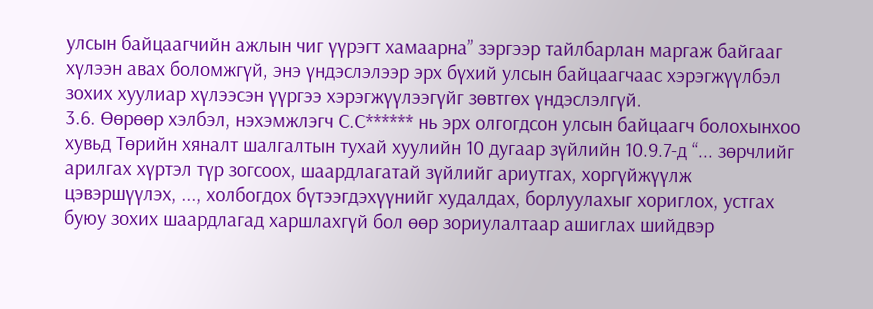улсын байцаагчийн ажлын чиг үүрэгт хамаарна” зэргээр тайлбарлан маргаж байгааг хүлээн авах боломжгүй, энэ үндэслэлээр эрх бүхий улсын байцаагчаас хэрэгжүүлбэл зохих хуулиар хүлээсэн үүргээ хэрэгжүүлээгүйг зөвтгөх үндэслэлгүй.
3.6. Өөрөөр хэлбэл, нэхэмжлэгч С.С****** нь эрх олгогдсон улсын байцаагч болохынхоо хувьд Төрийн хяналт шалгалтын тухай хуулийн 10 дугаар зүйлийн 10.9.7-д “... зөрчлийг арилгах хүртэл түр зогсоох, шаардлагатай зүйлийг ариутгах, хоргүйжүүлж цэвэршүүлэх, ..., холбогдох бүтээгдэхүүнийг худалдах, борлуулахыг хориглох, устгах буюу зохих шаардлагад харшлахгүй бол өөр зориулалтаар ашиглах шийдвэр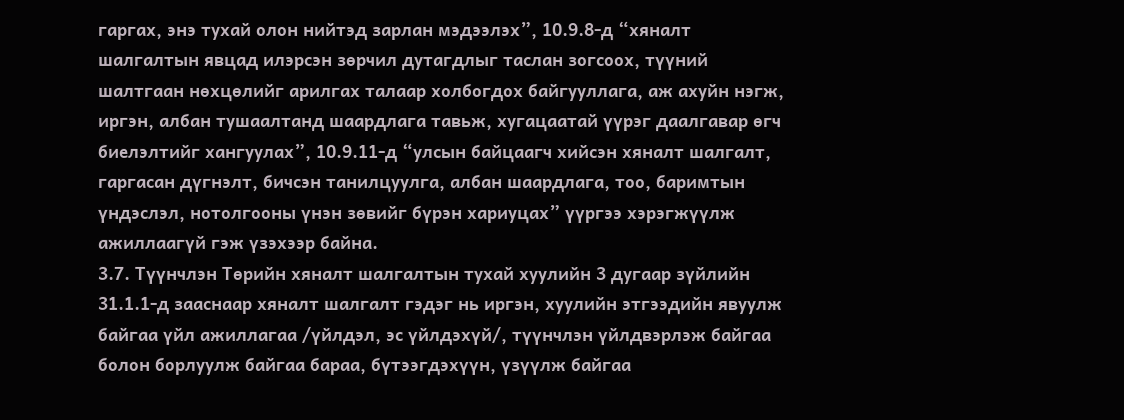гаргах, энэ тухай олон нийтэд зарлан мэдээлэх”, 10.9.8-д “хяналт шалгалтын явцад илэрсэн зөрчил дутагдлыг таслан зогсоох, түүний шалтгаан нөхцөлийг арилгах талаар холбогдох байгууллага, аж ахуйн нэгж, иргэн, албан тушаалтанд шаардлага тавьж, хугацаатай үүрэг даалгавар өгч биелэлтийг хангуулах”, 10.9.11-д “улсын байцаагч хийсэн хяналт шалгалт, гаргасан дүгнэлт, бичсэн танилцуулга, албан шаардлага, тоо, баримтын үндэслэл, нотолгооны үнэн зөвийг бүрэн хариуцах” үүргээ хэрэгжүүлж ажиллаагүй гэж үзэхээр байна.
3.7. Түүнчлэн Төрийн хяналт шалгалтын тухай хуулийн 3 дугаар зүйлийн 31.1.1-д зааснаар хяналт шалгалт гэдэг нь иргэн, хуулийн этгээдийн явуулж байгаа үйл ажиллагаа /үйлдэл, эс үйлдэхүй/, түүнчлэн үйлдвэрлэж байгаа болон борлуулж байгаа бараа, бүтээгдэхүүн, үзүүлж байгаа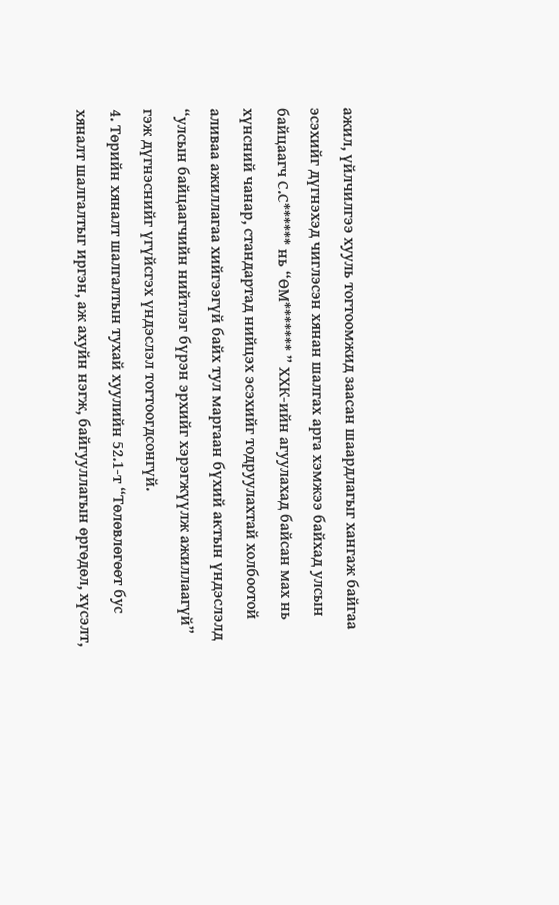ажил, үйлчилгээ хууль тогтоомжид заасан шаардлагыг хангаж байгаа эсэхийг дүгнэхэд чиглэсэн хянан шалгах арга хэмжээ байхад улсын байцаагч С.С****** нь “ӨМ******* ” ХХК-ийн агуулахад байсан мах нь хүнсний чанар, стандартад нийцэх эсэхийг тодруулахтай холбоотой аливаа ажиллагаа хийгээгүй байх тул маргаан бүхий актын үндэслэлд “улсын байцаагчийн нийтлэг бүрэн эрхийг хэрэгжүүлж ажиллаагүй” гэж дүгнэснийг үгүйсгэх үндэслэл тогтоогдсонгүй.
4. Төрийн хяналт шалгалтын тухай хуулийн 52.1-т “Төлөвлөгөөт бус хяналт шалгалтыг иргэн, аж ахуйн нэгж, байгууллагын өргөдөл, хүсэлт,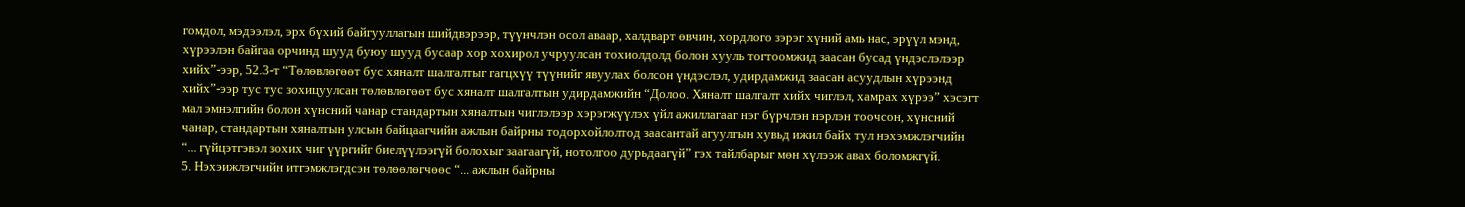гомдол, мэдээлэл, эрх бүхий байгууллагын шийдвэрээр, түүнчлэн осол аваар, халдварт өвчин, хордлого зэрэг хүний амь нас, эрүүл мэнд, хүрээлэн байгаа орчинд шууд буюу шууд бусаар хор хохирол учруулсан тохиолдолд болон хууль тогтоомжид заасан бусад үндэслэлээр хийх”-ээр, 52.3-т “Төлөвлөгөөт бус хяналт шалгалтыг гагцхүү түүнийг явуулах болсон үндэслэл, удирдамжид заасан асуудлын хүрээнд хийх”-ээр тус тус зохицуулсан төлөвлөгөөт бус хяналт шалгалтын удирдамжийн “Долоо. Хяналт шалгалт хийх чиглэл, хамрах хүрээ” хэсэгт мал эмнэлгийн болон хүнсний чанар стандартын хяналтын чиглэлээр хэрэгжүүлэх үйл ажиллагааг нэг бүрчлэн нэрлэн тоочсон, хүнсний чанар, стандартын хяналтын улсын байцаагчийн ажлын байрны тодорхойлолтод заасантай агуулгын хувьд ижил байх тул нэхэмжлэгчийн “... гүйцэтгэвэл зохих чиг үүргийг биелүүлээгүй болохыг заагаагүй, нотолгоо дурьдаагүй” гэх тайлбарыг мөн хүлээж авах боломжгүй.
5. Нэхэижлэгчийн итгэмжлэгдсэн төлөөлөгчөөс “... ажлын байрны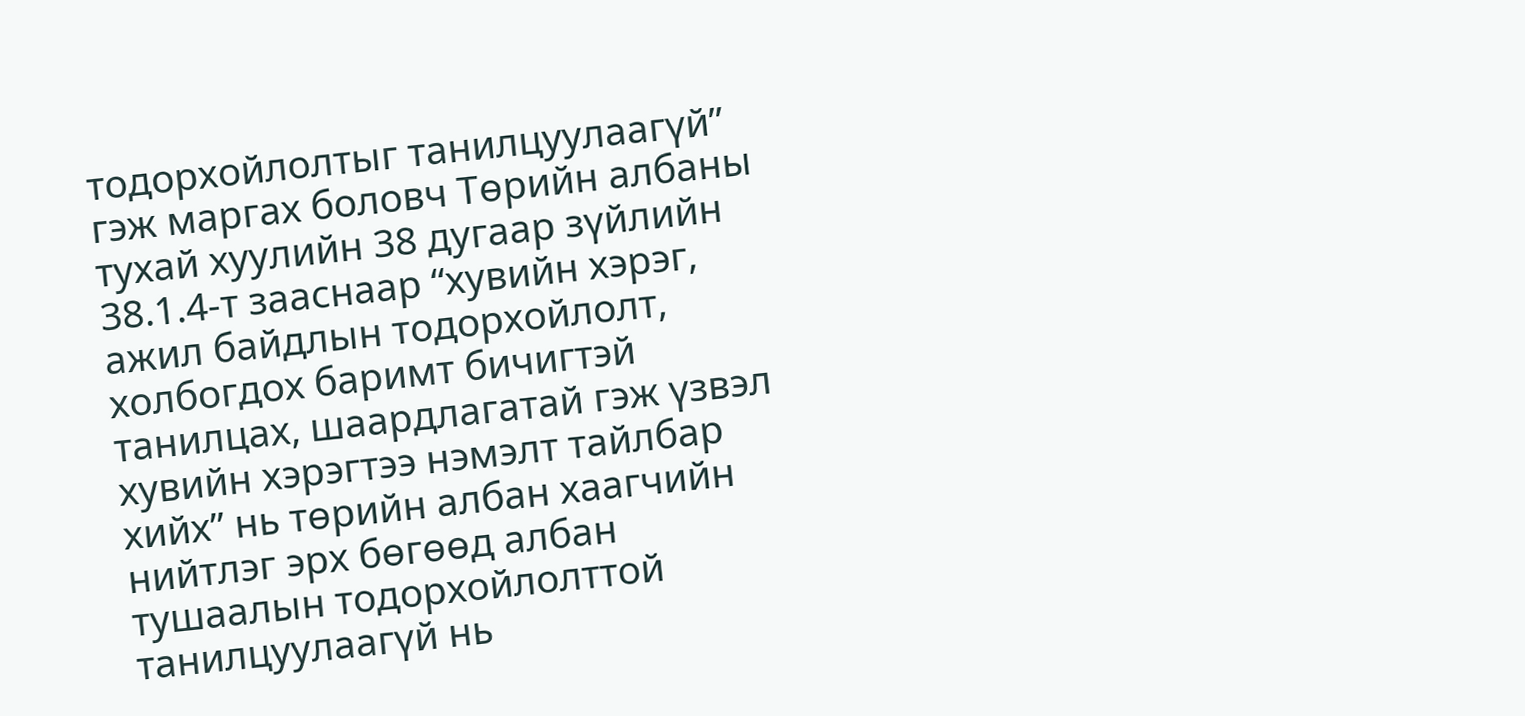тодорхойлолтыг танилцуулаагүй” гэж маргах боловч Төрийн албаны тухай хуулийн 38 дугаар зүйлийн 38.1.4-т зааснаар “хувийн хэрэг, ажил байдлын тодорхойлолт, холбогдох баримт бичигтэй танилцах, шаардлагатай гэж үзвэл хувийн хэрэгтээ нэмэлт тайлбар хийх” нь төрийн албан хаагчийн нийтлэг эрх бөгөөд албан тушаалын тодорхойлолттой танилцуулаагүй нь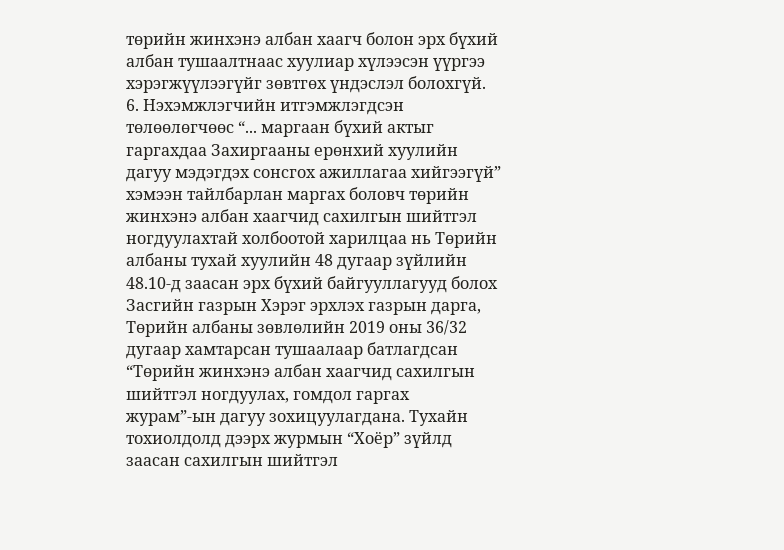төрийн жинхэнэ албан хаагч болон эрх бүхий албан тушаалтнаас хуулиар хүлээсэн үүргээ хэрэгжүүлээгүйг зөвтгөх үндэслэл болохгүй.
6. Нэхэмжлэгчийн итгэмжлэгдсэн төлөөлөгчөөс “... маргаан бүхий актыг гаргахдаа Захиргааны ерөнхий хуулийн дагуу мэдэгдэх сонсгох ажиллагаа хийгээгүй” хэмээн тайлбарлан маргах боловч төрийн жинхэнэ албан хаагчид сахилгын шийтгэл ногдуулахтай холбоотой харилцаа нь Төрийн албаны тухай хуулийн 48 дугаар зүйлийн 48.10-д заасан эрх бүхий байгууллагууд болох Засгийн газрын Хэрэг эрхлэх газрын дарга, Төрийн албаны зөвлөлийн 2019 оны 36/32 дугаар хамтарсан тушаалаар батлагдсан “Төрийн жинхэнэ албан хаагчид сахилгын шийтгэл ногдуулах, гомдол гаргах журам”-ын дагуу зохицуулагдана. Тухайн тохиолдолд дээрх журмын “Хоёр” зүйлд заасан сахилгын шийтгэл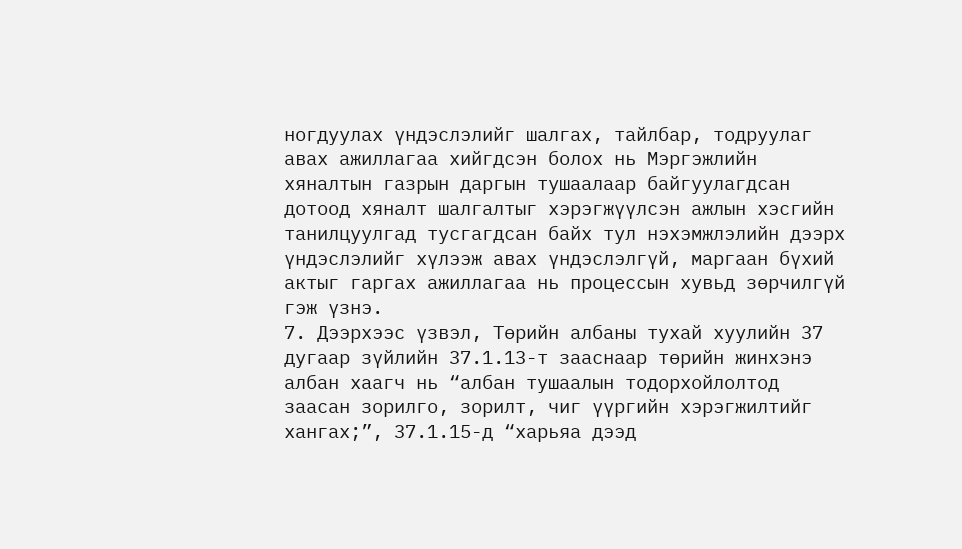ногдуулах үндэслэлийг шалгах, тайлбар, тодруулаг авах ажиллагаа хийгдсэн болох нь Мэргэжлийн хяналтын газрын даргын тушаалаар байгуулагдсан дотоод хяналт шалгалтыг хэрэгжүүлсэн ажлын хэсгийн танилцуулгад тусгагдсан байх тул нэхэмжлэлийн дээрх үндэслэлийг хүлээж авах үндэслэлгүй, маргаан бүхий актыг гаргах ажиллагаа нь процессын хувьд зөрчилгүй гэж үзнэ.
7. Дээрхээс үзвэл, Төрийн албаны тухай хуулийн 37 дугаар зүйлийн 37.1.13-т зааснаар төрийн жинхэнэ албан хаагч нь “албан тушаалын тодорхойлолтод заасан зорилго, зорилт, чиг үүргийн хэрэгжилтийг хангах;”, 37.1.15-д “харьяа дээд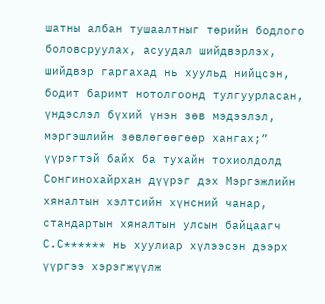шатны албан тушаалтныг төрийн бодлого боловсруулах, асуудал шийдвэрлэх, шийдвэр гаргахад нь хуульд нийцсэн, бодит баримт нотолгоонд тулгуурласан, үндэслэл бүхий үнэн зөв мэдээлэл, мэргэшлийн зөвлөгөөгөөр хангах;” үүрэгтэй байх ба тухайн тохиолдолд Сонгинохайрхан дүүрэг дэх Мэргэжлийн хяналтын хэлтсийн хүнсний чанар, стандартын хяналтын улсын байцаагч С.С****** нь хуулиар хүлээсэн дээрх үүргээ хэрэгжүүлж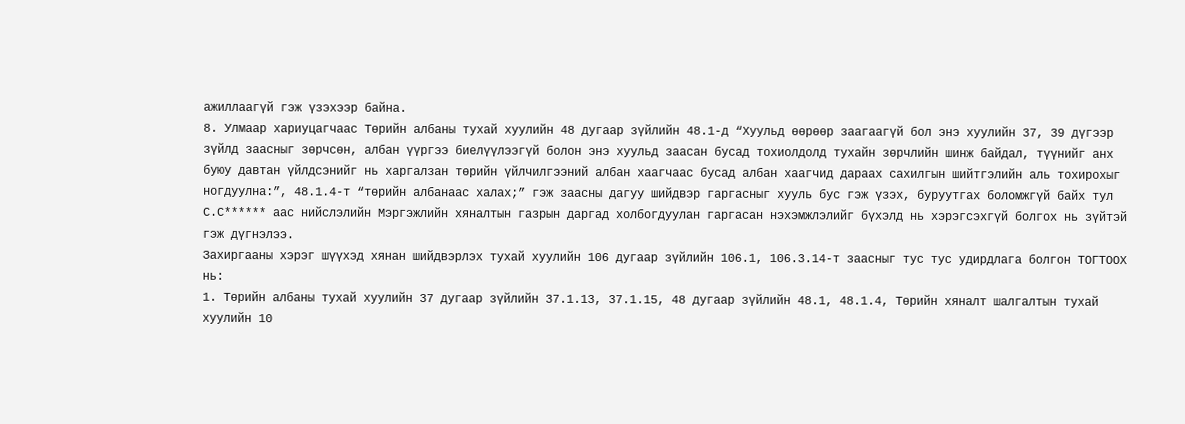ажиллаагүй гэж үзэхээр байна.
8. Улмаар хариуцагчаас Төрийн албаны тухай хуулийн 48 дугаар зүйлийн 48.1-д “Хуульд өөрөөр заагаагүй бол энэ хуулийн 37, 39 дүгээр зүйлд заасныг зөрчсөн, албан үүргээ биелүүлээгүй болон энэ хуульд заасан бусад тохиолдолд тухайн зөрчлийн шинж байдал, түүнийг анх буюу давтан үйлдсэнийг нь харгалзан төрийн үйлчилгээний албан хаагчаас бусад албан хаагчид дараах сахилгын шийтгэлийн аль тохирохыг ногдуулна:”, 48.1.4-т “төрийн албанаас халах;” гэж заасны дагуу шийдвэр гаргасныг хууль бус гэж үзэх, буруутгах боломжгүй байх тул С.С****** аас нийслэлийн Мэргэжлийн хяналтын газрын даргад холбогдуулан гаргасан нэхэмжлэлийг бүхэлд нь хэрэгсэхгүй болгох нь зүйтэй гэж дүгнэлээ.
Захиргааны хэрэг шүүхэд хянан шийдвэрлэх тухай хуулийн 106 дугаар зүйлийн 106.1, 106.3.14-т заасныг тус тус удирдлага болгон ТОГТООХ нь:
1. Төрийн албаны тухай хуулийн 37 дугаар зүйлийн 37.1.13, 37.1.15, 48 дугаар зүйлийн 48.1, 48.1.4, Төрийн хяналт шалгалтын тухай хуулийн 10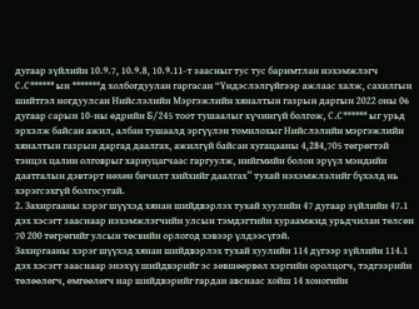дугаар зүйлийн 10.9.7, 10.9.8, 10.9.11-т заасныг тус тус баримтлан нэхэмжлэгч С.С****** ын *******д холбогдуулан гаргасан “Үндэслэлгүйгээр ажлаас халж, сахилгын шийтгэл ногдуулсан Нийслэлийн Мэргэжлийн хяналтын газрын даргын 2022 оны 06 дугаар сарын 10-ны өдрийн Б/245 тоот тушаалыг хүчингүй болгож, С.С****** ыг урьд эрхэлж байсан ажил, албан тушаалд эргүүлэн томилохыг Нийслэлийн мэргэжлийн хяналтын газрын даргад даалгах, ажилгүй байсан хугацааны 4,284,705 төгрөгтэй тэнцэх цалин олговрыг хариуцагчаас гаргуулж, нийгмийн болон эрүүл мэндийн даатгалын дэвтэрт нөхөн бичилт хийхийг даалгах” тухай нэхэмжлэлийг бүхэлд нь хэрэгсэхгүй болгосугай.
2. Захиргааны хэрэг шүүхэд хянан шийдвэрлэх тухай хуулийн 47 дугаар зүйлийн 47.1 дэх хэсэгт зааснаар нэхэмжлэгчийн улсын тэмдэгтийн хураамжид урьдчилан төлсөн 70 200 төгрөгийг улсын төсвийн орлогод хэвээр үлдээсүгэй.
Захиргааны хэрэг шүүхэд хянан шийдвэрлэх тухай хуулийн 114 дүгээр зүйлийн 114.1 дэх хэсэгт зааснаар энэхүү шийдвэрийг эс зөвшөөрвөл хэргийн оролцогч, тэдгээрийн төлөөлөгч, өмгөөлөгч нар шийдвэрийг гардан авснаас хойш 14 хоногийн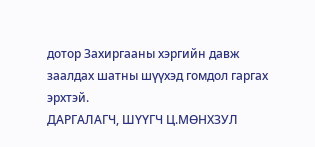дотор Захиргааны хэргийн давж заалдах шатны шүүхэд гомдол гаргах эрхтэй.
ДАРГАЛАГЧ, ШҮҮГЧ Ц.МӨНХЗУЛ